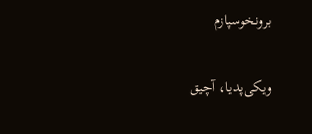برونخوسپازم

ویکی‌پدیا، آچیق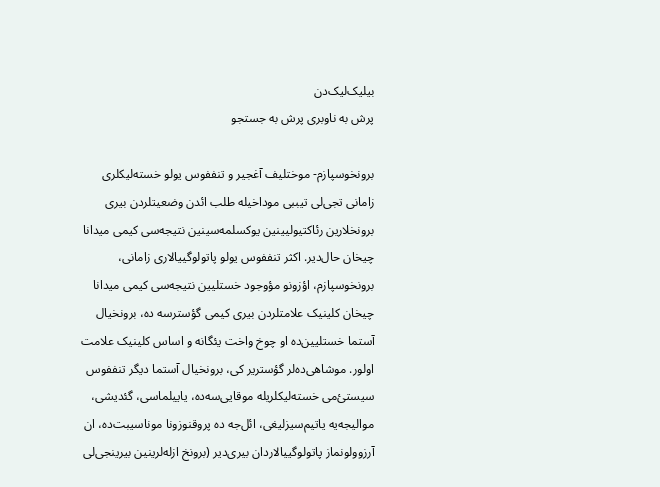بیلیک‌لیک‌دن
پرش به ناوبری پرش به جستجو

برونخوسپازم- موختلیف آغجیر و تنففوس یولو خسته‌لیکلری زامانی تجی‌لی تیببی موداخیله طلب ائدن وضعیتلردن بیری برونخلارین رئاکتیولیینین یوکسلمه‌سینین نتیجه‌سی کیمی میدانا چیخان حال‌دیر. اکثر تنففوس یولو پاتولوگییالاری زامانی، برونخوسپازم، اؤزونو مؤوجود خستلیین نتیجه‌سی کیمی میدانا چیخان کلینیک علامتلردن بیری کیمی گؤسترسه ده، برونخیال آستما خستلیین‌ده او چوخ واخت یئگانه و اساس کلینیک علامت اولور. موشاهی‌ده‌لر گؤستریر کی، برونخیال آستما دیگر تنففوس سیستئ‌می خسته‌لیکلریله موقایی‌سه‌ده، یاییلماسی، گئدیشی، موالیجه‌یه یاتیم‌سیزلیغی، ائل‌جه ده پروقنوزونا موناسیبت‌ده، ان آرزوولونماز پاتولوگییالاردان بیری‌دیر (برونخ ازله‌لرینین بیرینجی‌لی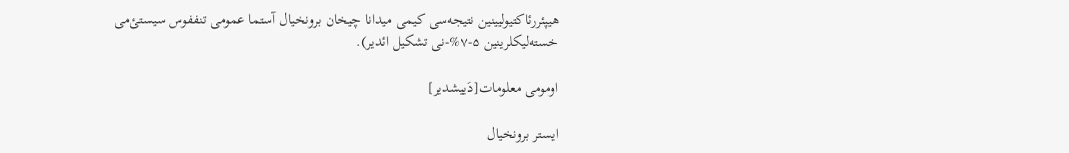هیپئررئاکتیولیینین نتیجه‌سی کیمی میدانا چیخان برونخیال آستما عمومی تنففوس سیستئ‌می خسته‌لیکلرینین ۵-۷%-نی تشکیل ائدیر).

اومومی معلومات[دَییشدیر]

ایستر برونخیال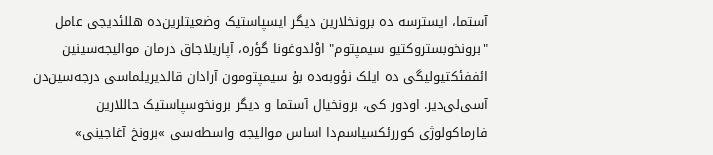آستما، ایسترسه ده برونخلارین دیگر ایسپاستیک وضعیتلرین‌ده هللئدیجی عامل "برونخوبستروکتیو سیمپتوم" اوْلدوغونا گؤره، آپاریلاجاق درمان موالیجه‌سینین ائففئکتیولیگی ده ایلک نؤوبه‌ده بۇ سیمپتومون آرادان قالدیریلماسی درجه‌سین‌دن آسی‌لی‌دیر. اودور کی، برونخیال آستما و دیگر برونخوسپاستیک حاللارین فارماکولوژی کوررئکسیاسم‌دا اساس موالیجه واسطه‌سی »برونخ آغاجینی»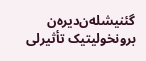گئنیشله‌ن‌دیره‌ن برونخولیتیک تأثیرلی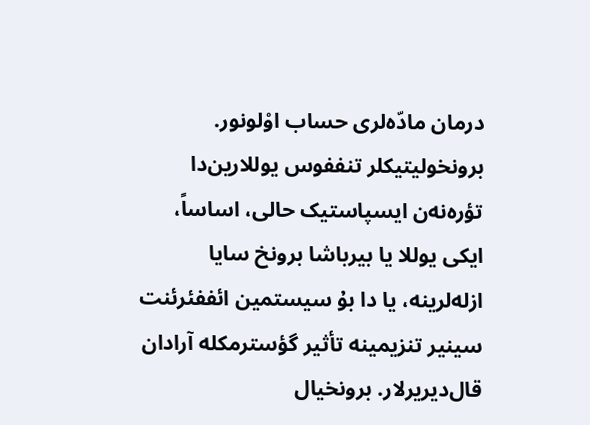درمان مادّه‌لری حساب اوْلونور. برونخولیتیکلر تنففوس یوللارین‌دا تؤره‌نه‌ن ایسپاستیک حالی، اساساً، ایکی یوللا یا بیرباشا برونخ سایا ازله‌لرینه، یا دا بۇ سیستمین ائففئرئنت سینیر تنزیمینه تأثیر گؤسترمکله آرادان قال‌دیریرلار. برونخیال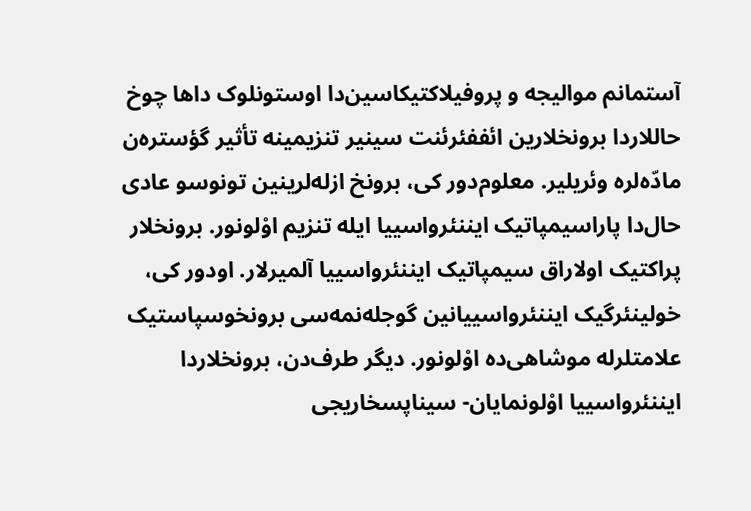آستمانم موالیجه و پروفیلاکتیکاسین‌دا اوستونلوک داها چوخ حاللاردا برونخلارین ائففئرئنت سینیر تنزیمینه تأثیر گؤستره‌ن مادّه‌لره وئریلیر. معلوم‌دور کی، برونخ ازله‌لرینین تونوسو عادی حال‌دا پاراسیمپاتیک ایننئرواسییا ایله تنزیم اوْلونور. برونخلار پراکتیک اولاراق سیمپاتیک ایننئرواسییا آلمیرلار. اودور کی، خولینئرگیک ایننئرواسییانین گوجله‌نمه‌سی برونخوسپاستیک علامتلرله موشاهی‌ده اوْلونور. دیگر طرف‌دن، برونخلاردا ایننئرواسییا اوْلونمایان- سیناپسخاریجی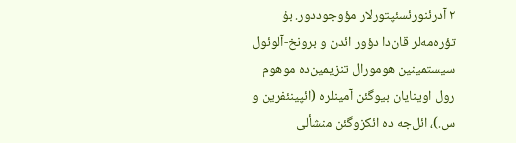۲ آدرئنورئسئپتورلار مؤوجوددور. بۇ تؤره‌مه‌لر قان‌دا دؤور ائدن و برونخ-آلوئول سیستمینین هومورال تنزیمین‌ده موهوم رول اوینایان بیوگئن آمینلره (ائپینئفرین و س.)، ائل‌جه ده ائکزوگئن منشألی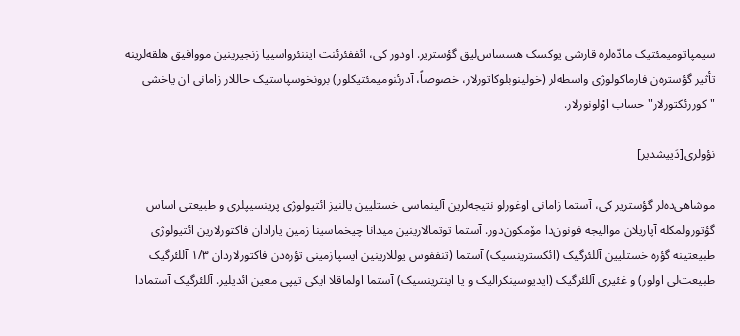سیمپاتومیمئتیک مادّه‌لره قارشی یوکسک هسساس‌لیق گؤستریر. اودور کی، ائففئرئنت ایننئرواسییا زنجیرینین مووافیق هلقه‌لرینه تأثیر گؤستره‌ن فارماکولوژی واسطه‌لر (خولینوبلوکاتورلار، خصوصاً، آدرئنومیمئتیکلور) برونخوسپاستیک حاللار زامانی ان یاخشی "کوررئکتورلار" حساب اوْلونورلار.

نؤولری[دَییشدیر]

موشاهی‌ده‌لر گؤستریر کی، آستما زامانی اوغورلو نتیجه‌لرین آلینماسی خستلیین یالنیز ائتیولوژی پرینسیپلری و طبیعتی اساس گؤتورولمکله آپاریلان موالیجه فونون‌دا مۆمکون‌دور. آستما توتمالارینین میدانا چیخماسینا زمین یارادان فاکتورلارین ائتیولوژی طبیعتینه گؤره خستلیین آللئرگیک (ائکسترینسیک) آستما (تنففوس یوللارینین ایسپازمینی تؤره‌دن فاکتورلاردان ۱/۳ آللئرگیک طبیعت‌لی اولور) و غئیری آللئرگیک (ایدیوسینکرالیک و یا اینترینسیک) آستما اولماقلا ایکی تیپی معین ائدیلیر. آللئرگیک آستمادا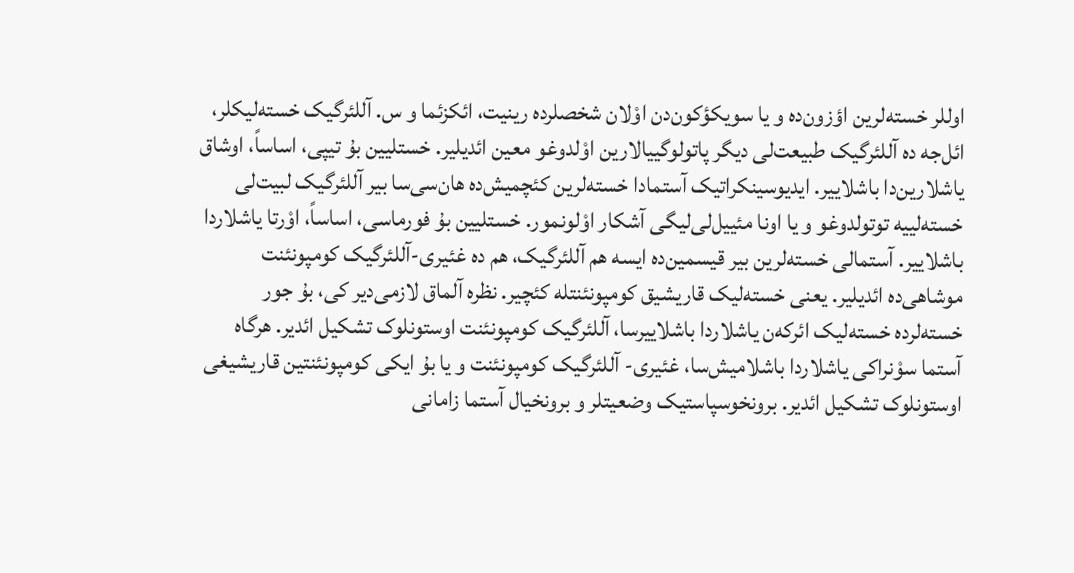اوللر خسته‌لرین اؤزون‌ده و یا سویکؤکون‌دن اوْلان شخصلرده رینیت، ائکزئما و س. آللئرگیک خسته‌لیکلر، ائل‌جه ده آللئرگیک طبیعت‌لی دیگر پاتولوگییالارین اوْلدوغو معین ائدیلیر. خستلیین بۇ تیپی، اساساً، اوشاق یاشلارین‌دا باشلاییر. ایدیوسینکراتیک آستمادا خسته‌لرین کئچمیش‌ده هان‌سی‌سا بیر آللئرگیک لبیت‌لی خسته‌لییه توتولدوغو و یا اونا مئییل‌لی‌لیگی آشکار اوْلونمور. خستلیین بۇ فورماسی، اساساً، اوْرتا یاشلاردا باشلاییر. آستمالی خسته‌لرین بیر قیسمین‌ده ایسه هم آللئرگیک، هم ده غئیری-آللئرگیک کومپونئنت موشاهی‌ده ائدیلیر. یعنی خسته‌لیک قاریشیق کومپونئنتله کئچیر. نظره آلماق لازمی‌دیر کی، بۇ جور خسته‌لرده خسته‌لیک ائرکه‌ن یاشلاردا باشلاییرسا، آللئرگیک کومپونئنت اوستونلوک تشکیل ائدیر. هرگاه آستما سوْنراکی یاشلاردا باشلامیش‌سا، غئیری- آللئرگیک کومپونئنت و یا بۇ ایکی کومپونئنتین قاریشیغی اوستونلوک تشکیل ائدیر. برونخوسپاستیک وضعیتلر و برونخیال آستما زامانی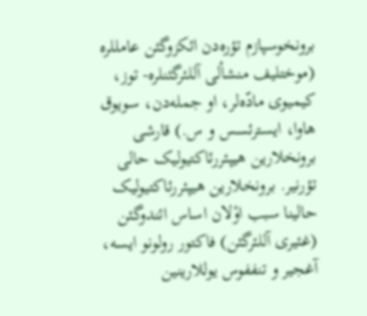برونخوسپازم تؤره‌دن ائکزوگئن عامللره (موختلیف منشألی آللئرگئنلره- توز، کیمیوی مادّه‌لر، او جمله‌دن، سویوق هاوا، ایسترئسس و س.) قارشی برونخلارین هیپئررئاکتیولیک حالی تؤرنیر. برونخلارین هیپئررئاکتیولیک حالینا سبب اوْلان اساس ائندوگئن (غئیری آللئرگئن) فاکتور رولونو ایسه، آغجیر و تنففوس یوللارینین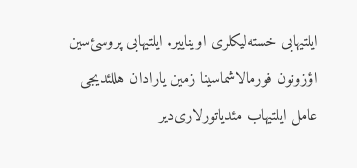ایلتیهابی خسته‌لیکلری اویناییر. ایلتیهابی پروسئ‌سین اؤزونون فورمالاشماسینا زمین یارادان هللئدیجی عامل ایلتیهاب مئدیاتورلاری‌دیر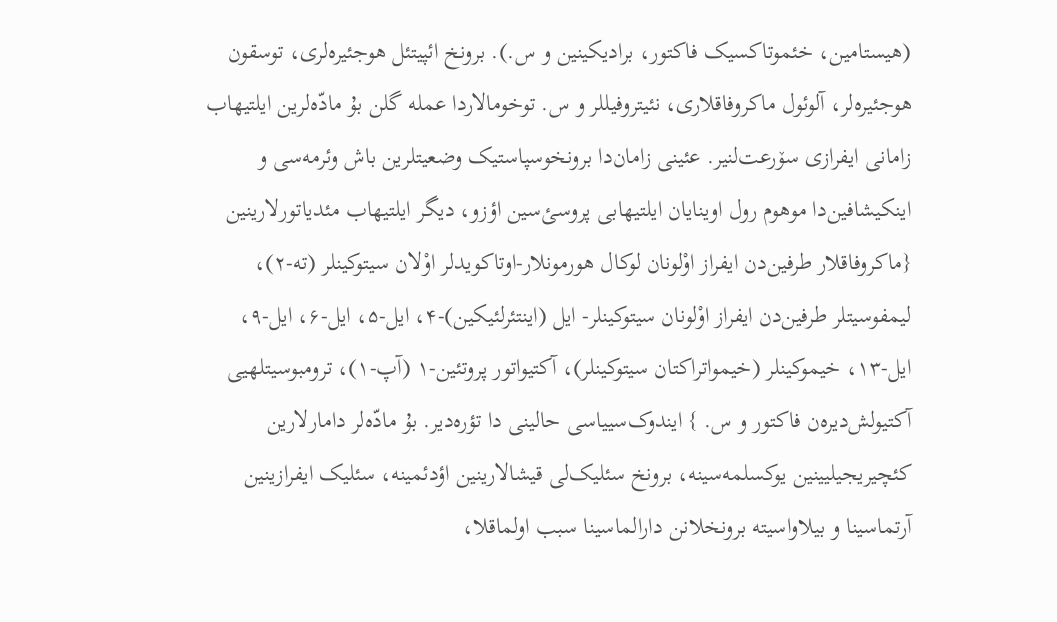(هیستامین، خئموتاکسیک فاکتور، برادیکینین و س.). برونخ ائپیتئل هوجئیره‌لری، توسقون هوجئیره‌لر، آلوئول ماکروفاقلاری، نئیتروفیللر و س. توخومالاردا عمله گلن بۇ مادّه‌لرین ایلتیهاب زامانی ایفرازی سۆرعت‌لنیر. عئینی زامان‌دا برونخوسپاستیک وضعیتلرین باش وئرمه‌سی و اینکیشافین‌دا موهوم رول اوینایان ایلتیهابی پروسئ‌سین اؤزو، دیگر ایلتیهاب مئدیاتورلارینین {ماکروفاقلار طرفین‌دن ایفراز اوْلونان لوکال هورمونلار-اوتاکویدلر اوْلان سیتوکینلر (ته-۲)، لیمفوسیتلر طرفین‌دن ایفراز اوْلونان سیتوکینلر- ایل (اینتئرلئیکین)-۴، ایل-۵، ایل-۶، ایل-۹، ایل-۱۳، خیموکینلر (خیمواتراکتان سیتوکینلر)، آکتیواتور پروتئین-۱ (آپ-۱)، ترومبوسیتلهیی آکتیولش‌دیره‌ن فاکتور و س. } ایندوک‌سییاسی حالینی دا تؤره‌دیر. بۇ مادّه‌لر دامارلارین کئچیریجیلیینین یوکسلمه‌سینه، برونخ سئلیک‌لی قیشالارینین اؤدئمینه، سئلیک ایفرازینین آرتماسینا و بیلاواسیته برونخلانن دارالماسینا سبب اولماقلا،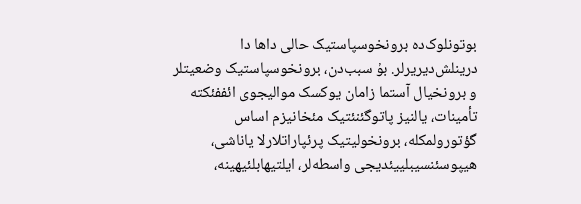بوتونلوک‌ده برونخوسپاستیک حالی داها دا درینلش‌دیریرلر. بۇ سبب‌دن، برونخوسپاستیک وضعیتلر و برونخیال آستما زامان یوکسک موالیجوی ائففئکته تأمینات، یالنیز پاتوگئنئتیک مئخانیزم اساس گؤتورولمکله، برونخولیتیک پرئپاراتلارلا یاناشی، هیپوسئنسیبلییئدیجی واسطه‌لر، ایلتیهابلئیهینه،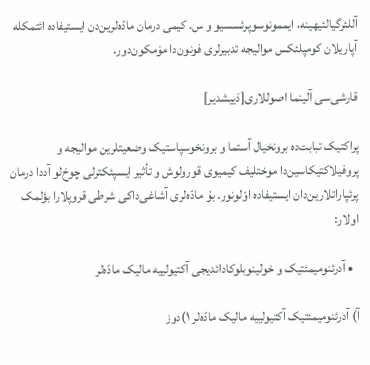آللئرگیالئیهینه، ایممونوسوپرئسسیو و س. کیمی درمان مادّه‌لرین‌دن ایستیفاده ائتمکله آپاریلان کومپلئکس موالیجه تدبیرلری فونون‌دا مۆمکون‌دور.

قارشی‌سی آلینما اصوللاری[دَییشدیر]

پراکتیک تبابت‌ده برونخیال آستما و برونخوسپاستیک وضعیتلرین موالیجه و پروفیلاکتیکاسین‌دا موختلیف کیمیوی قورولوش و تأثیر ایسپئکترلی چوخ‌لو آددا درمان پرئپاراتلارین‌دان ایستیفاده اوْلونور. بۇ مادّه‌لری آشاغی‌داکی شرطی قروپلارا بؤلمک اولار:

  • آدرئنومیمئتیک و خولینوبلوکادائدیجی آکتیولییه مالیک مادّه‌لر

آ) آدرئنومیمئتیک آکتیولییه مالیک مادّه‌لر ۱)دوز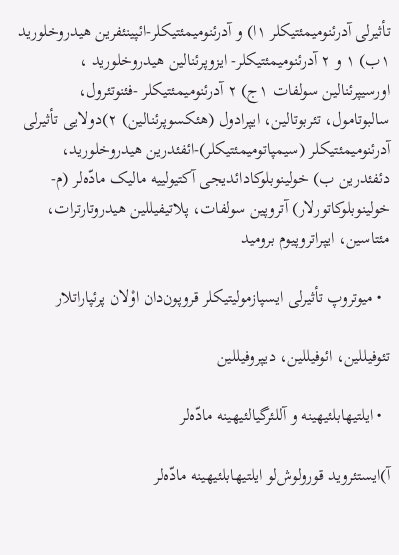تأثیرلی آدرئنومیمئتیکلر ۱ا) و آدرئنومیمئتیکلر-ائپینئفرین هیدروخلورید ۱ب) ۱ و ۲ آدرئنومیمئتیکلر- ایزوپرئنالین هیدروخلورید ، اورسیپرئنالین سولفات ۱ج) ۲ آدرئنومیمئتیکلر -فئنوتئرول، سالبوتامول، تئربوتالین، ایپرادول (هئکسوپرئنالین) ۲)دولایی تأثیرلی آدرئنومیمئتیکلر (سیمپاتومیمئتیکلر)-ائفئدرین هیدروخلورید، دئفئدرین ب) خولینوبلوکادائدیجی آکتیولییه مالیک مادّه‌لر (م-خولینوبلوکاتورلار) آتروپین سولفات، پلاتیفیللین هیدروتارترات، مئتاسین، ایپراتروپیوم برومید

  • میوتروپ تأثیرلی ایسپازمولیتیکلر قروپون‌دان اوْلان پرئپاراتلار

تئوفیللین، ائوفیللین، دیپروفیللین

  • ایلتیهابلئیهینه و آللئرگیالئیهینه مادّه‌لر

آ)ایستئروید قورولوش‌لو ایلتیهابلئیهینه مادّه‌لر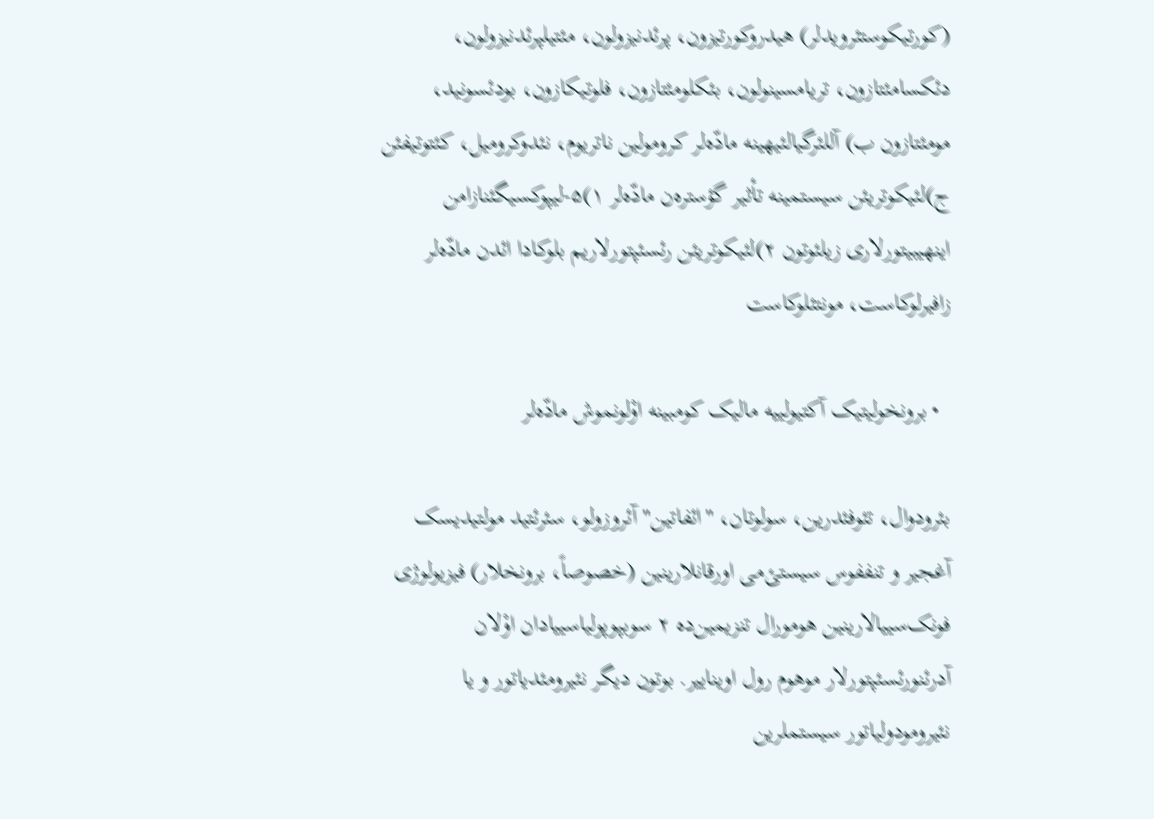(کورتیکوستئرویدلر) هیدروکورتیزون، پرئدنیزولون، مئتیلپرئدنیزولون، دئکسامئتازون، تریامسینولون، بئکلومئتازون، فلوتیکازون، بودئسونید، مومئتازون ب) آللئرگیالئیهینه مادّه‌لر کرومولین ناتریوم، نئدوکرومیل، کئتوتیفئن ج)لئیکوتریئن سیستمینه تأثیر گؤستره‌ن مادّه‌لر ۱)۵-لیپوکسیگئنازامن اینهیبیتورلاری زیلئوتون ۲)لئیکوتریئن رئسئپتورلاریم بلوکادا ائدن مادّه‌لر زافیرلوکاست، مونتئلوکاست

  • برونخولیتیک آکتیولییه مالیک کومبینه اوْلونموش مادّه‌لر

بئرودوال، تئوفئدرین، سولوتان، "ائفاتین"آئروزولو، سئرئتید مولتیدیسک آغجیر و تنففوس سیستئ‌می اورقانلارینین (خصوصاً، برونخلار) فیزیولوژی فونک‌سییالارینین هومورال تنزیمین‌ده ۲ سوبپوپولیاسییادان اوْلان آدرئنورئسئپتورلار موهوم رول اویناییر. بوتون دیگر نئیرومئدیاتور و یا نئیرومودولیاتور سیستملرین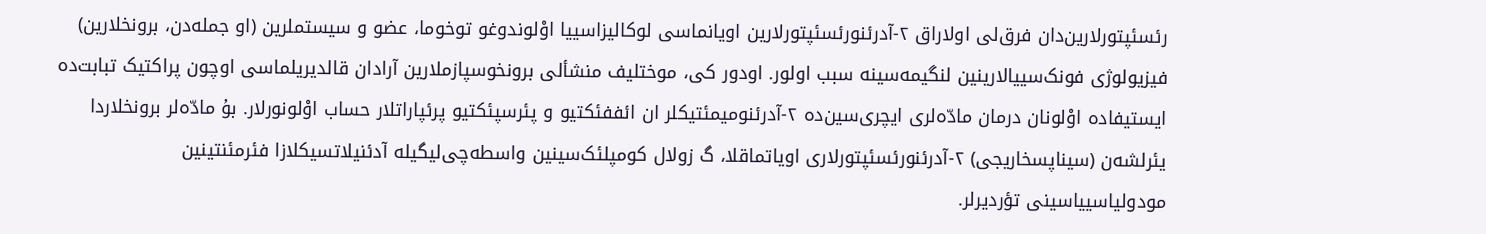رئسئپتورلارین‌دان فرق‌لی اولاراق ۲-آدرئنورئسئپتورلارین اویانماسی لوکالیزاسییا اوْلوندوغو توخوما، عضو و سیستملرین (او جمله‌دن، برونخلارین) فیزیولوژی فونک‌سییالارینین لنگیمه‌سینه سبب اولور. اودور کی، موختلیف منشألی برونخوسپازملارین آرادان قالدیریلماسی اوچون پراکتیک تبابت‌ده ایستیفاده اوْلونان درمان مادّه‌لری ایچری‌سین‌ده ۲-آدرئنومیمئتیکلر ان ائففئکتیو و پئرسپئکتیو پرئپاراتلار حساب اوْلونورلار. بۇ مادّه‌لر برونخلاردا یئرلشه‌ن (سیناپسخاریجی) ۲-آدرئنورئسئپتورلاری اویاتماقلا، گ زولال کومپلئک‌سینین واسطه‌چی‌لیگیله آدئنیلاتسیکلازا فئرمئنتینین مودولیاسییاسینی تؤردیرلر.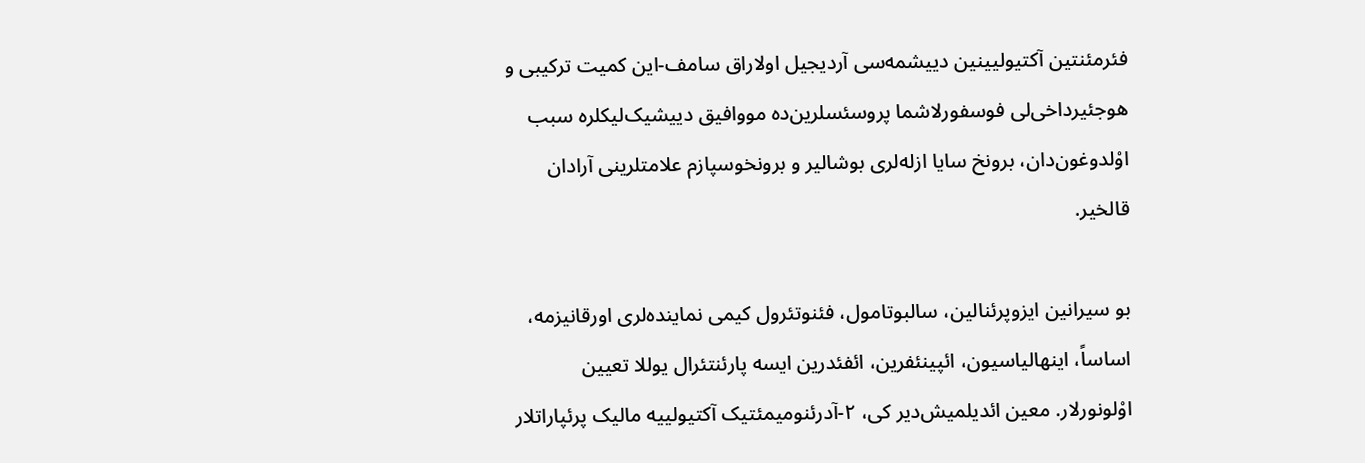فئرمئنتین آکتیولیینین دییشمه‌سی آردیجیل اولاراق سامف-این کمیت ترکیبی و هوجئیرداخی‌لی فوسفورلاشما پروسئسلرین‌ده مووافیق دییشیک‌لیکلره سبب اوْلدوغون‌دان، برونخ سایا ازله‌لری بوشالیر و برونخوسپازم علامتلرینی آرادان قالخیر.

بو سیرانین ایزوپرئنالین، سالبوتامول، فئنوتئرول کیمی نماینده‌لری اورقانیزمه، اساساً، اینهالیاسیون، ائپینئفرین، ائفئدرین ایسه پارئنتئرال یوللا تعیین اوْلونورلار. معین ائدیلمیش‌دیر کی، ۲-آدرئنومیمئتیک آکتیولییه مالیک پرئپاراتلار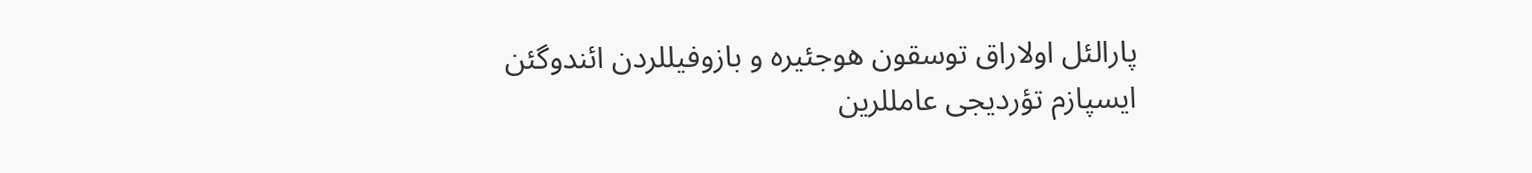پارالئل اولاراق توسقون هوجئیره و بازوفیللردن ائندوگئن ایسپازم تؤردیجی عامللرین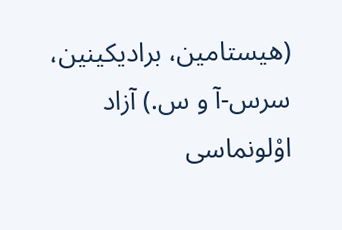(هیستامین، برادیکینین، سرس-آ و س.) آزاد اوْلونماسی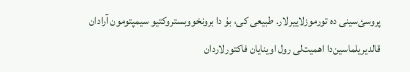پروسئ‌سینی ده تورموزلاییرلار. طبیعی کی، بۇ دا برونخووبستروکتیو سیمپتومون آرادان قالدیریلماسین‌دا اهمیت‌لی رول اوینایان فاکتورلاردان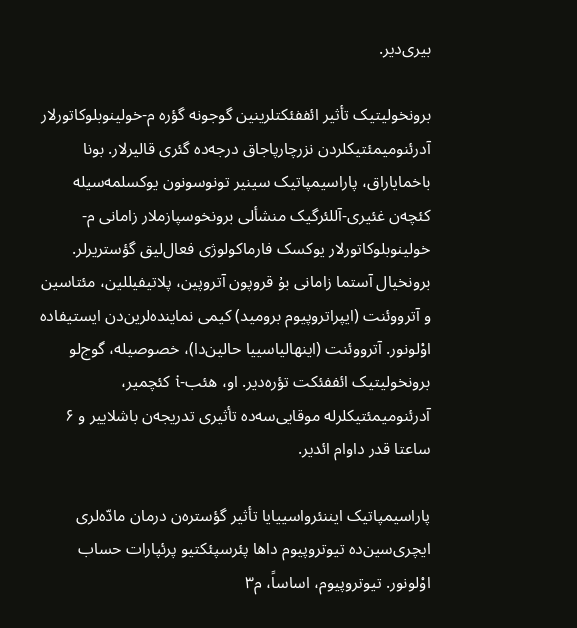بیری‌دیر.

برونخولیتیک تأثیر ائففئکتلرینین گوجونه گؤره م-خولینوبلوکاتورلار آدرئنومیمئتیکلردن نزرچارپاجاق درجه‌ده گئری قالیرلار. بونا باخمایاراق، پاراسیمپاتیک سینیر تونوسونون یوکسلمه‌سیله کئچه‌ن غئیری-آللئرگیک منشألی برونخوسپازملار زامانی م-خولینوبلوکاتورلار یوکسک فارماکولوژی فعال‌لیق گؤستریرلر. برونخیال آستما زامانی بۇ قروپون آتروپین، پلاتیفیللین، مئتاسین و آترووئنت (ایپراتروپیوم برومید) کیمی نماینده‌لرین‌دن ایستیفاده اوْلونور. آترووئنت (اینهالیاسییا حالین‌دا)، خصوصیله، گوج‌لو برونخولیتیک ائففئکت تؤره‌دیر. او، هئب-i کئچمیر، آدرئنومیمئتیکلرله موقایی‌سه‌ده تأثیری تدریجه‌ن باشلاییر و ۶ ساعتا قدر داوام ائدیر.

پاراسیمپاتیک ایننئرواسییایا تأثیر گؤستره‌ن درمان مادّه‌لری ایچری‌سین‌ده تیوتروپیوم داها پئرسپئکتیو پرئپارات حساب اوْلونور. تیوتروپیوم، اساساً، م۳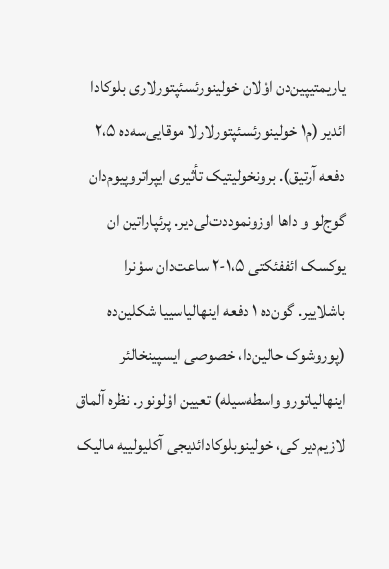یاریمتیپین‌دن اوْلان خولینورئسئپتورلاری بلوکادا ائدیر (م۱ خولینورئسئپتورلارلا موقایی‌سه‌ده ۲،۵ دفعه آرتیق). برونخولیتیک تأثیری ایپراتروپیوم‌دان گوج‌لو و داها اوزونموددت‌لی‌دیر. پرئپاراتین ان یوکسک ائففئکتی ۱،۵-۲ ساعت‌دان سوْنرا باشلاییر. گون‌ده ۱ دفعه اینهالیاسییا شکلین‌ده (پوروشوک حالین‌دا، خصوصی ایسپینخالئر اینهالیاتورو واسطه‌سیله) تعیین اوْلونور. نظره آلماق لازیم‌دیر کی، خولینوبلوکادائدیجی آکلیولییه مالیک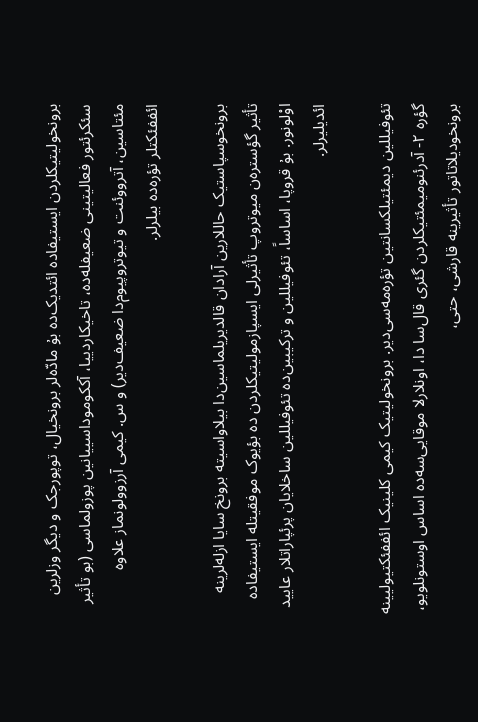برونخولیتیکلردن ایستیفاده ائتدیک‌ده بۇ مادّه‌لر برونخیال، توپورجک و دیگر وزلرین سئکرئتور فعالیتینی ضعیفله‌ده، تاخیکاردییا، آککوموداسییانین پوزولماسی (بو تأثیر مئتاسین، آترووئنت و تیوتروپیوم‌دا ضعیف‌دیر) و س. کیمی آرزوولونماز علاوه ائففئکتلر تؤره‌ده بیلرلر.

برونخوسپاستیک حاللارین آرادان قالدیریلماسین‌دا بیلاواسیته برونخ سایا ازله‌لرینه تأثیر گؤستره‌ن میوتروپ تأثیرلی ایسپازمولیتیکلردن ده بؤیوک موفقیتله ایستیفاده اوْلونور. بۇ قروپا، اساساً، تئوفیللین و ترکیبین‌ده تئوفیللین ساخلایان پرئپاراتلار عایید ائدیلیرلر.

تئوفیللین دیمئتیلکسانتین تؤره‌مه‌سی‌دیر. برونخولیتیک کیمی کلینیک ائففئکتیولیینه گؤره ۲- آدرئنومیمئتیکلردن گئری قال‌سا دا، اونلارلا موقایی‌سه‌ده اساس اوستونلویو، برونخودیلاتاتور تأثیرینه قارشی، حتی،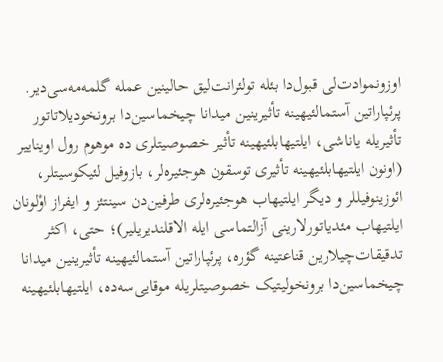اوزونموادت‌لی قبول‌دا بئله تولئرانت‌لیق حالینین عمله گلمه‌مه‌سی‌دیر. پرئپاراتین آستمالئیهینه تأثیرینین میدانا چیخماسین‌دا برونخودیلاتاتور تأثیریله یاناشی، ایلتیهابلئیهینه تأثیر خصوصیتلری ده موهوم رول اویناییر (اونون ایلتیهابلئیهینه تأثیری توسقون هوجئیره‌لر، بازوفیل لئیکوسیتلر، ائوزینوفیللر و دیگر ایلتیهاب هوجئیره‌لری طرفین‌دن سینتئز و ایفراز اوْلونان ایلتیهاب مئدیاتورلارینی آزالتماسی ایله الاقلندیریلیر)؛ حتی، اکثر تدقیقات‌چیلارین قناعتینه گؤره، پرئپاراتین آستمالئیهینه تأثیرینین میدانا چیخماسین‌دا برونخولیتیک خصوصیتلریله موقایی‌سه‌ده، ایلتیهابلئیهینه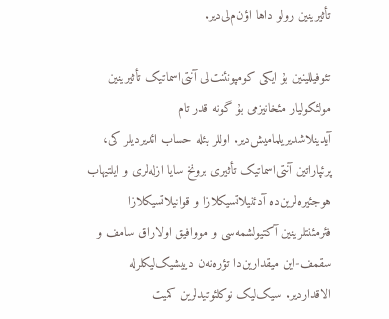تأثیرینین رولو داها اؤن‌م‌لی‌دیر.

تئوفیللینین بۇ ایکی کومپونئنت‌لی آنتی‌اسماتیک تأثیرینین مولئکولیار مئخانیزمی بۇ گونه قدر تام آیدینلاشدیریلمامیش‌دیر. اوللر بئله حساب ائدیردیلر کی، پرئپاراتین آنتی‌اسماتیک تأثیری برونخ سایا ازله‌لری و ایلتیهاب هوجئیره‌لرین‌ده آدئنیلاتسیکلازا و قوانیلاتسیکلازا فئرمئنتلرینین آکتیولشمه‌سی و مووافیق اولاراق سامف و سقمف-این میقدارین‌دا تؤره‌نه‌ن دییشیک‌لیکلرله الاقداردیر. سیک‌لیک نوکلئوتیدلرین کمیت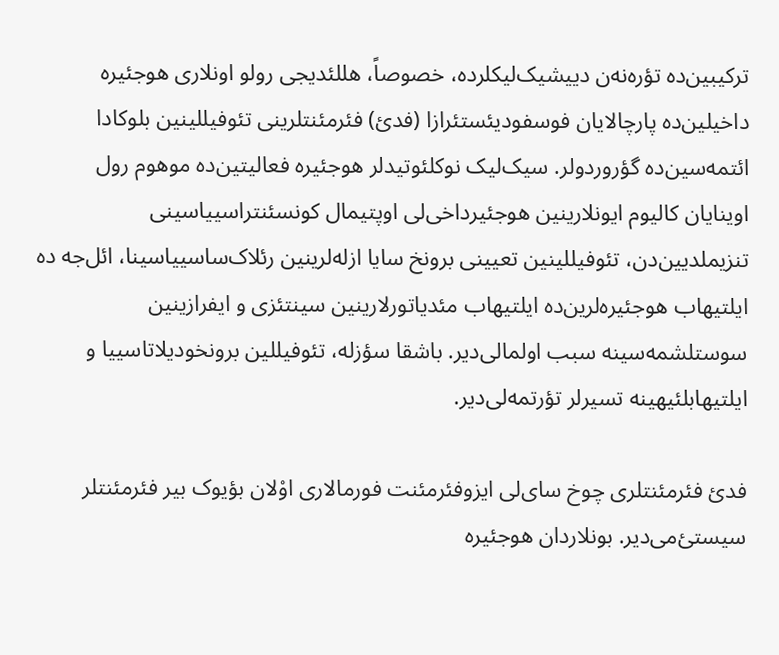ترکیبین‌ده تؤره‌نه‌ن دییشیک‌لیکلرده، خصوصاً، هللئدیجی رولو اونلاری هوجئیره داخیلین‌ده پارچالایان فوسفودیئستئرازا (فدئ) فئرمئنتلرینی تئوفیللینین بلوکادا ائتمه‌سین‌ده گؤروردولر. سیک‌لیک نوکلئوتیدلر هوجئیره فعالیتین‌ده موهوم رول اوینایان کالیوم ایونلارینین هوجئیرداخی‌لی اوپتیمال کونسئنتراسییاسینی تنزیملدیین‌دن، تئوفیللینین تعیینی برونخ سایا ازله‌لرینین رئلاک‌ساسییاسینا، ائل‌جه ده ایلتیهاب هوجئیره‌لرین‌ده ایلتیهاب مئدیاتورلارینین سینتئزی و ایفرازینین سوستلشمه‌سینه سبب اولمالی‌دیر. باشقا سؤزله، تئوفیللین برونخودیلاتاسییا و ایلتیهابلئیهینه تسیرلر تؤرتمه‌لی‌دیر.

فدئ فئرمئنتلری چوخ سای‌لی ایزوفئرمئنت فورمالاری اوْلان بؤیوک بیر فئرمئنتلر سیستئ‌می‌دیر. بونلاردان هوجئیره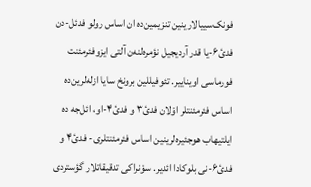فونک‌سییالارینین تنزیمین‌ده ان اساس رولو فدئل-دن فدئ۶-یا قدر آردیجیل نؤمره‌لنه‌ن آلتی ایزوفئرمئنت فورماسی اویناییر. تئوفیللین برونخ سایا ازله‌لرین‌ده اساس فئرمئنتلر اوْلان فدئ۳ و فدئ۴-او، ائل‌جه ده ایلتیهاب هوجئیره‌لرینین اساس فئرمئنتلری- فدئ۴ و فدئ۶-نی بلوکادا ائدیر. سوْنراکی تدقیقاتلار گؤستردی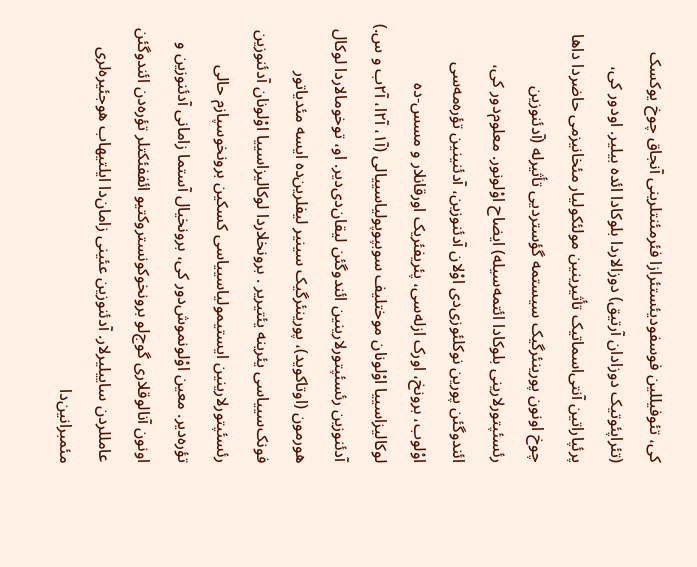کی، تئوفیللین فوسفودیئستئرازا فئرمئنتلرینی آنجاق چوخ یوکسک (تئراپئوتیک دوزادان آرتیق) دوزالاردا بلوکادا ائده بیلیر. اودور کی، پرئپاراتین آنتی‌اسماتیک تأثیرینین مولئکولیار مئخانیزمی حاضردا داها چوخ اونون پورینئرگیک سیستمه گؤستردیی تأثیرله (آدئنوزین رئسئپتورلارینی بلوکادا ائتمه‌سیله) ایضاح اوْلونور. معلوم‌دور کی، ائندوگئن پورین نوکلئوزی‌دی اوْلان آدئنوزین، آدئنینین تؤره‌مه‌سی اوْلوب، برونخ، اورک ازله‌سی، پئریفئریک اورقانلار و مسس-ده لوکالیزاسییا اوْلونان موختلیف سوبپوپولیاسییالی (آ۱، آ۲ا، آ۲ب و س.) آدئنوزین رئسئپتورلارینین ائندوگئن لیقان‌دی‌دیر. او، توخومالاردا لوکال هورمون (اوتاکوید)، پورینئرگیک سینیر لیفلرین‌ده ایسه مئدیاتور فونک‌سییاسی یئرینه یئتیریر . برونخلاردا لوکالیزاسییا اوْلونان آدئنوزین رئسئپتورلارینین ایستیمولیاسییاسی کسکین برونخوسپازم حالی تؤره‌دیر. معین اوْلونموش‌دور کی، برونخیال آستما زامانی آدئنوزین و اونون آنالوقلاری گوج‌لو برونخوکونستروکتیو ائففئکتلر تؤره‌دن ائندوگئن عامللردن ساییلیرلار. آدئنوزین عئینی زامان‌دا ایلتیهاب هوجئیره‌لری مئمبرانین‌دا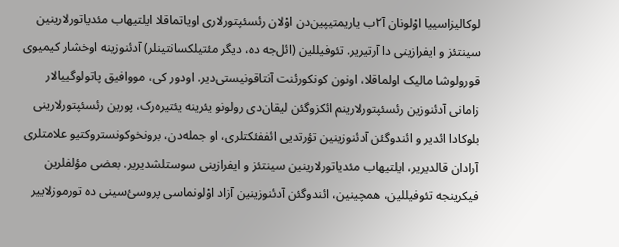لوکالیزاسییا اوْلونان آ۲ب یاریمتیپین‌دن اوْلان رئسئپتورلاری اویاتماقلا ایلتیهاب مئدیاتورلارینین سینتئز و ایفرازینی دا آرتیریر. تئوفیللین (ائل‌جه ده، دیگر مئتیلکسانتینلر) آدئنوزینه اوخشار کیمیوی قورولوشا مالیک اولماقلا، اونون کونکورئنت آنتاقونیستی‌دیر. اودور کی، مووافیق پاتولوگییالار زامانی آدئنوزین رئسئپتورلارینم ائکزوگئن لیقان‌دی رولونو یئرینه یئتیره‌رک، پورین رئسئپتورلارینی بلوکادا ائدیر و ائندوگئن آدئنوزینین تؤرتدیی ائففئکتلری، او جمله‌دن، برونخوکونستروکتیو علامتلری آرادان قالدیریر، ایلتیهاب مئدیاتورلارینین سینتئز و ایفرازینی سوستلشدیریر. بعضی مؤلفلرین فیکرینجه تئوفیللین، همچینین، ائندوگئن آدئنوزینین آزاد اوْلونماسی پروسئ‌سینی ده تورموزلاییر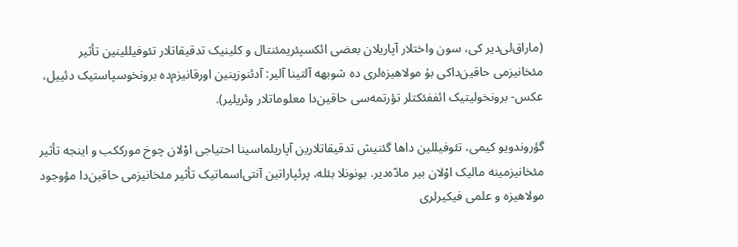(ماراق‌لی‌دیر کی، سون واختلار آپاریلان بعضی ائکسپئریمئنتال و کلینیک تدقیقاتلار تئوفیللینین تأثیر مئخانیزمی حاقین‌داکی بۇ مولاهیزه‌لری ده شوبهه آلتینا آلیر: آدئنوزینین اورقانیزم‌ده برونخوسپاستیک دئییل، عکس- برونخولیتیک ائففئکتلر تؤرتمه‌سی حاقین‌دا معلوماتلار وئریلیر).

گؤروندویو کیمی، تئوفیللین داها گئنیش تدقیقاتلارین آپاریلماسینا احتیاجی اوْلان چوخ مورککب و اینجه تأثیر مئخانیزمینه مالیک اوْلان بیر مادّه‌دیر. بونونلا بئله، پرئپاراتین آنتی‌اسماتیک تأثیر مئخانیزمی حاقین‌دا مؤوجود مولاهیزه و علمی فیکیرلری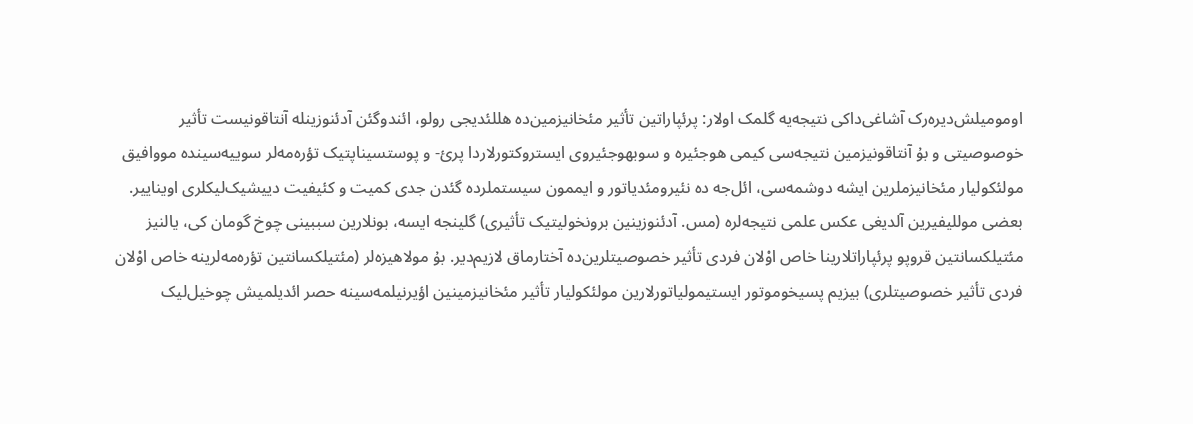اومومیلش‌دیره‌رک آشاغی‌داکی نتیجه‌یه گلمک اولار: پرئپاراتین تأثیر مئخانیزمین‌ده هللئدیجی رولو، ائندوگئن آدئنوزینله آنتاقونیست تأثیر خوصوصیتی و بۇ آنتاقونیزمین نتیجه‌سی کیمی هوجئیره و سوبهوجئیروی ایستروکتورلاردا پرئ- و پوستسیناپتیک تؤره‌مه‌لر سوییه‌سینده مووافیق مولئکولیار مئخانیزملرین ایشه دوشمه‌سی، ائل‌جه ده نئیرومئدیاتور و ایممون سیستملرده گئدن جدی کمیت و کئیفیت دییشیک‌لیکلری اویناییر. بعضی موللیفیرین آلدیغی عکس علمی نتیجه‌لره (مس. آدئنوزینین برونخولیتیک تأثیری) گلینجه ایسه، بونلارین سببینی چوخ گومان کی، یالنیز مئتیلکسانتین قروپو پرئپاراتلارینا خاص اوْلان فردی تأثیر خصوصیتلرین‌ده آختارماق لازیم‌دیر. بۇ مولاهیزه‌لر (مئتیلکسانتین تؤره‌مه‌لرینه خاص اوْلان فردی تأثیر خصوصیتلری) بیزیم پسیخوموتور ایستیمولیاتورلارین مولئکولیار تأثیر مئخانیزمینین اؤیرنیلمه‌سینه حصر ائدیلمیش چوخیل‌لیک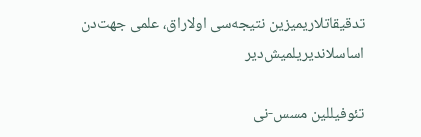تدقیقاتلاریمیزین نتیجه‌سی اولاراق، علمی جهت‌دن اساسلاندیریلمیش‌دیر

تئوفیللین مسس-نی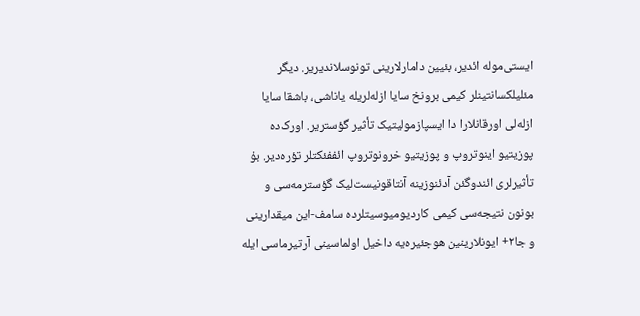ایستی‌موله ائدیر، بئیین دامارلارینی تونوسلاندیریر. دیگر مئلیلکسانتینلر کیمی برونخ سایا ازله‌لریله یاناشی، باشقا سایا ازله‌لی اورقانلارا دا ایسپازمولیتیک تأثیر گؤستریر. اورک‌ده پوزیتیو اینوتروپ و پوزیتیو خرونوتروپ ائففئکتلر تؤره‌دیر. بۇ تأثیرلری ائندوگئن آدئنوزینه آنتاقونیست‌لیک گؤسترمه‌سی و بونون نتیجه‌سی کیمی کاردیومیوسیتلرده سامف-این میقدارینی و جا۲+ ایونلارینین هوجئیره‌یه داخیل اولماسینی آرتیرماسی ایله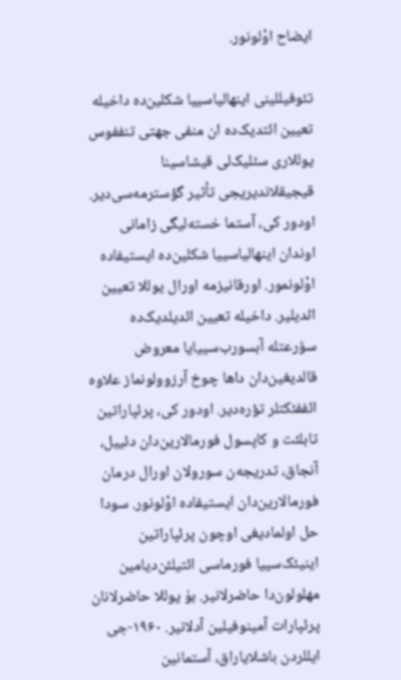ایضاح اوْلونور.

تئوفیللینی اینهالیاسییا شکلین‌ده داخیله تعیین ائتدیک‌ده ان منفی جهتی تنففوس یوللاری سئلیک‌لی قیشاسینا قیجیقلاندیریجی تأثیر گؤسترمه‌سی‌دیر. اودور کی، آستما خسته‌لیگی زامانی اوندان اینهالیاسییا شکلین‌ده ایستیفاده اوْلونمور. اورقانیزمه اورال یوللا تعیین ائدیلیر. داخیله تعیین ائدیلدیک‌ده سۆرعتله آبسورب‌سییایا معروض قالدیغین‌دان داها چوخ آرزوولونماز علاوه ائففئکتلر تؤره‌دیر. اودور کی، پرئپاراتین تابلئت و کاپسول فورمالارین‌دان دئییل، آنجاق، تدریجه‌ن سورولان اورال درمان فورمالارین‌دان ایستیفاده اوْلونور. سودا حل اولمادیغی اوچون پرئپاراتین اینیئک‌سییا فورماسی ائتیلئن‌دیامین مهلولون‌دا حاضرلانیر. بۇ یوللا حاضرلانان پرئپارات آمینوفیلین آدلانیر. ۱۹۶۰-جی ایللردن باشلایاراق، آستمانین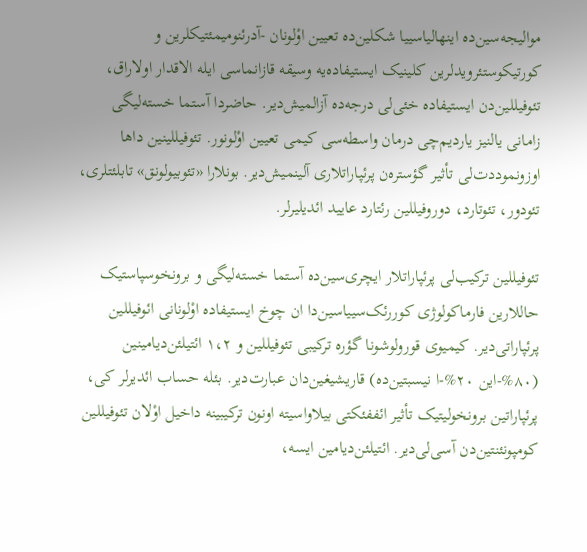موالیجه‌سین‌ده اینهالیاسییا شکلین‌ده تعیین اوْلونان -آدرئنومیمئتیکلرین و کورتیکوستئرویدلرین کلینیک ایستیفاده‌یه وسیقه قازانماسی ایله الاقدار اولاراق، تئوفیللین‌دن ایستیفاده خئی‌لی درجه‌ده آزالمیش‌دیر. حاضردا آستما خسته‌لیگی زامانی یالنیز یاردیم‌چی درمان واسطه‌سی کیمی تعیین اوْلونور. تئوفیللینین داها اوزونموددت‌لی تأثیر گؤستره‌ن پرئپاراتلاری آلینمیش‌دیر. بونلارا «تئوبیولونق» تابلئتلری، تئودور، تئوتارد، دوروفیللین رئتارد عایید ائدیلیرلر.

تئوفیللین ترکیب‌لی پرئپاراتلار ایچری‌سین‌ده آستما خسته‌لیگی و برونخوسپاستیک حاللارین فارماکولوژی کوررئک‌سییاسین‌دا ان چوخ ایستیفاده اوْلونانی ائوفیللین پرئپاراتی‌دیر. کیمیوی قورولوشونا گؤره ترکیبی تئوفیللین و ۱،۲ ائتیلئن‌دیامینین (۸۰%-این ۲۰%-ا نیسبتین‌ده) قاریشیغین‌دان عبارت‌دیر. بئله حساب ائدیرلر کی، پرئپاراتین برونخولیتیک تأثیر ائففئکتی بیلاواسیته اونون ترکیبینه داخیل اوْلان تئوفیللین کومپونئنتین‌دن آسی‌لی‌دیر. ائتیلئن‌دیامین ایسه،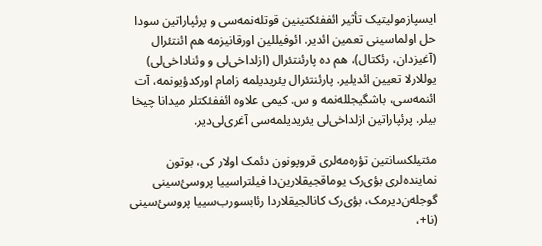ایسپازمولیتیک تأثیر ائففئکتینین قوتله‌نمه‌سی و پرئپاراتین سودا حل اولماسینی تعمین ائدیر. ائوفیللین اورقانیزمه هم ائنتئرال (آغیزدان، رئکتال)، هم ده پارئنتئرال (ازلداخی‌لی و وئناداخی‌لی) یوللارلا تعیین ائدیلیر. پارئنتئرال یئریدیلمه زامام اورکدؤیونمه، آت ائنمه‌سی، باشگیجلله‌نمه و س. کیمی علاوه ائففئکتلر میدانا چیخا بیلر. پرئپاراتین ازلداخی‌لی یئریدیلمه‌سی آغری‌لی‌دیر.

مئتیلکسانتین تؤره‌مه‌لری قروپونون دئمک اولار کی، بوتون نماینده‌لری بؤی‌رک یوماقجیقلارین‌دا فیلتراسییا پروسئ‌سینی گوجله‌ن‌دیرمک، بؤی‌رک کانالجیقلاردا رئابسورب‌سییا پروسئ‌سینی (نا+،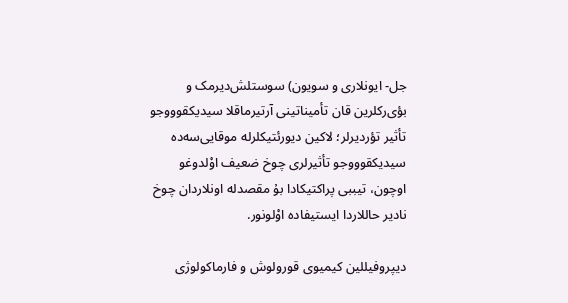جل- ایونلاری و سویون) سوستلش‌دیرمک و بؤی‌رکلرین قان تأمیناتینی آرتیرماقلا سیدیکقوووجو تأثیر تؤردیرلر؛ لاکین دیورئتیکلرله موقایی‌سه‌ده سیدیکقوووجو تأثیرلری چوخ ضعیف اوْلدوغو اوچون، تیببی پراکتیکادا بۇ مقصدله اونلاردان چوخ نادیر حاللاردا ایستیفاده اوْلونور.

دیپروفیللین کیمیوی قورولوش و فارماکولوژی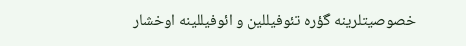خصوصیتلرینه گؤره تئوفیللین و ائوفیللینه اوخشار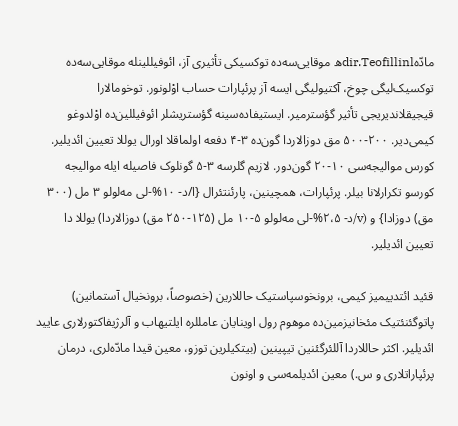مادّهdir.Teofillinlه موقایی‌سه‌ده توکسیکی تأثیری آز، ائوفیللینله موقایی‌سه‌ده توکسیک‌لیگی چوخ، آکتیولیگی ایسه آز پرئپارات حساب اوْلونور. توخومالارا قیجیقلاندیریجی تأثیر گؤسترمیر. ایستیفاده‌سینه گؤستریشلر ائوفیللین‌ده اوْلدوغو کیمی‌دیر. ۲۰۰-۵۰۰ مق دوزالاردا گون‌ده ۳-۴ دفعه اولماقلا اورال یوللا تعیین ائدیلیر. کورس موالیجه‌سی ۱۰-۲۰ گون‌دور. لازیم گلرسه ۳-۵ گونلوک فاصیله ایله موالیجه کورسو تکرارلانا بیلر. پرئپارات، همچینین، پارئنتئرال {ا/د- ۱۰%-لی مه‌لولو ۳ مل (۳۰۰ مق) دوزادا} و (v/د- ۲،۵%-لی مه‌لولو ۵-۱۰ مل (۱۲۵-۲۵۰ مق) دوزالاردا) یوللا دا تعیین ائدیلیر.

قئید ائتدییمیز کیمی، برونخوسپاستیک حاللارین (خصوصاً، برونخیال آستمانین) پاتوگئنئتیک مئخانیزمین‌ده موهوم رول اوینایان عامللره ایلتیهاب و آلرژیفاکتورلاری عایید ائدیلیر. اکثر حاللاردا آللئرگئنین تیپینین (بیتکیلرین توزو، معین قیدا مادّه‌لری، درمان پرئپاراتلاری و س.) معین ائدیلمه‌سی و اونون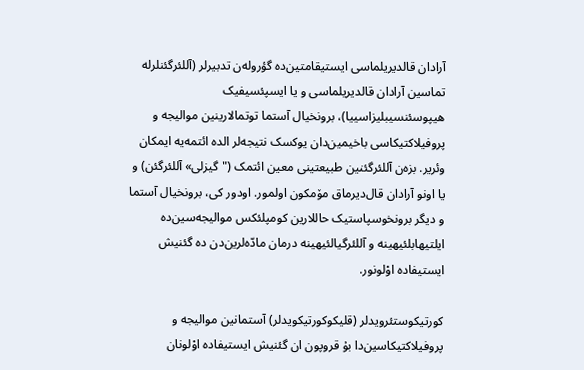آرادان قالدیریلماسی ایستیقامتین‌ده گؤروله‌ن تدبیرلر (آللئرگئنلرله تماسین آرادان قالدیریلماسی و یا ایسپئسیفیک هیپوسئنسیبلیزاسییا)، برونخیال آستما توتمالارینین موالیجه و پروفیلاکتیکاسی باخیمین‌دان یوکسک نتیجه‌لر الده ائتمه‌یه ایمکان وئریر. بزه‌ن آللئرگئنین طبیعتینی معین ائتمک ("گیزلی» آللئرگئن) و یا اونو آرادان قال‌دیرماق مۆمکون اولمور. اودور کی، برونخیال آستما و دیگر برونخوسپاستیک حاللارین کومپلئکس موالیجه‌سین‌ده ایلتیهابلئیهینه و آللئرگیالئیهینه درمان مادّه‌لرین‌دن ده گئنیش ایستیفاده اوْلونور.

کورتیکوستئرویدلر (قلیکوکورتیکویدلر) آستمانین موالیجه و پروفیلاکتیکاسین‌دا بۇ قروپون ان گئنیش ایستیفاده اوْلونان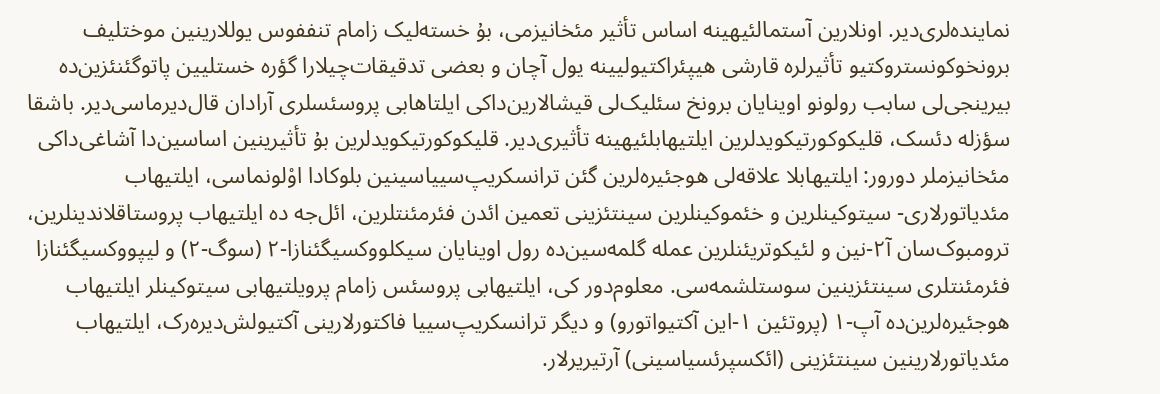نماینده‌لری‌دیر. اونلارین آستمالئیهینه اساس تأثیر مئخانیزمی، بۇ خسته‌لیک زامام تنففوس یوللارینین موختلیف برونخوکونستروکتیو تأثیرلره قارشی هیپئراکتیولیینه یول آچان و بعضی تدقیقات‌چیلارا گؤره خستلیین پاتوگئنئزین‌ده بیرینجی‌لی سابب رولونو اوینایان برونخ سئلیک‌لی قیشالارین‌داکی ایلتاهابی پروسئسلری آرادان قال‌دیرماسی‌دیر. باشقا سؤزله دئسک، قلیکوکورتیکویدلرین ایلتیهابلئیهینه تأثیری‌دیر. قلیکوکورتیکویدلرین بۇ تأثیرینین اساسین‌دا آشاغی‌داکی مئخانیزملر دورور: ایلتیهابلا علاقه‌لی هوجئیره‌لرین گئن ترانسکریپ‌سییاسینین بلوکادا اوْلونماسی، ایلتیهاب مئدیاتورلاری- سیتوکینلرین و خئموکینلرین سینتئزینی تعمین ائدن فئرمئنتلرین، ائل‌جه ده ایلتیهاب پروستاقلاندینلرین، ترومبوک‌سان آ۲-نین و لئیکوتریئنلرین عمله گلمه‌سین‌ده رول اوینایان سیکلووکسیگئنازا-۲ (سوگ-۲) و لیپووکسیگئنازا فئرمئنتلری سینتئزینین سوستلشمه‌سی. معلوم‌دور کی، ایلتیهابی پروسئس زامام پرویلتیهابی سیتوکینلر ایلتیهاب هوجئیره‌لرین‌ده آپ-۱ (پروتئین ۱-این آکتیواتورو) و دیگر ترانسکریپ‌سییا فاکتورلارینی آکتیولش‌دیره‌رک، ایلتیهاب مئدیاتورلارینین سینتئزینی (ائکسپرئسیاسینی) آرتیریرلار.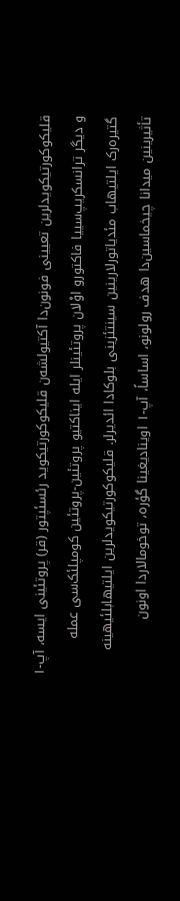قلیکوکورتیکویدلرین تعیینی فونون‌دا آکتیولشه‌ن قلیکوکورتیکوید رئسئپتور (قر) پروتئینی ایسه، آپ-۱ و دیگر ترانسکریپ‌سییا فاکتورو اوْلان پروتئینلر ایله ایناکتیو پروتئین-پروتئین کومپلئک‌سی عمله گتیره‌رک ایلتیهاب مئدیاتورلارینین سینتئزینی بلوکادا ائدیرلر. قلیکوکورتیکویدلرین ایلتیهابلئیهینه تأثیرینین میدانا چیخماسین‌دا هدف رولونو، اساساً، آپ-۱ اوینادیغینا گؤره، توخومالاردا اونون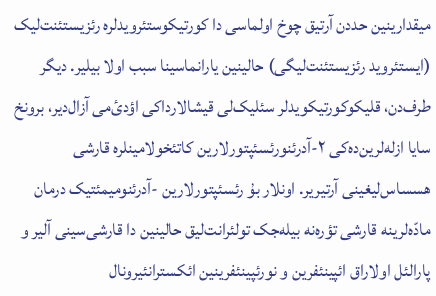میقدارینین حددن آرتیق چوخ اولماسی دا کورتیکوستئرویدلره رئزیستئنت‌لیک (ایستئروید رئزیستئنت‌لیگی) حالینین یارانماسینا سبب اولا بیلیر. دیگر طرف‌دن، قلیکوکورتیکویدلر سئلیک‌لی قیشالارداکی اؤدئ‌می آزال‌دیر، برونخ سایا ازله‌لرین‌ده‌کی ۲-آدرئنورئسئپتورلارین کاتئخولامینلره قارشی هسساس‌لیغینی آرتیریر. اونلار بۇ رئسئپتورلارین -آدرئنومیمئتیک درمان مادّه‌لرینه قارشی تؤره‌نه بیله‌جک تولئرانت‌لیق حالینین دا قارشی‌سینی آلیر و پارالئل اولاراق ائپینئفرین و نورئپینئفرینین ائکسترانئیرونال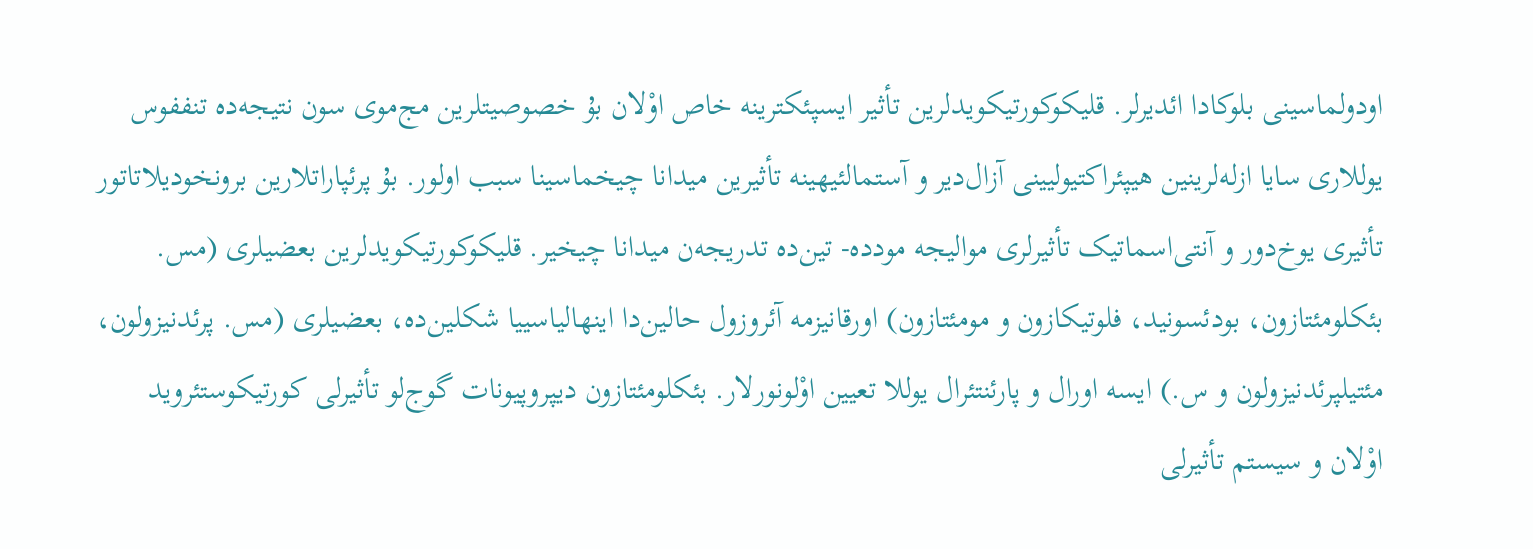اودولماسینی بلوکادا ائدیرلر. قلیکوکورتیکویدلرین تأثیر ایسپئکترینه خاص اوْلان بۇ خصوصیتلرین مج‌موی سون نتیجه‌ده تنففوس یوللاری سایا ازله‌لرینین هیپئراکتیولیینی آزال‌دیر و آستمالئیهینه تأثیرین میدانا چیخماسینا سبب اولور. بۇ پرئپاراتلارین برونخودیلاتاتور تأثیری یوخ‌دور و آنتی‌اسماتیک تأثیرلری موالیجه مودده- تین‌ده تدریجه‌ن میدانا چیخیر. قلیکوکورتیکویدلرین بعضیلری (مس. بئکلومئتازون، بودئسونید، فلوتیکازون و مومئتازون) اورقانیزمه آئروزول حالین‌دا اینهالیاسییا شکلین‌ده، بعضیلری (مس. پرئدنیزولون، مئتیلپرئدنیزولون و س.) ایسه اورال و پارئنتئرال یوللا تعیین اوْلونورلار. بئکلومئتازون دیپروپیونات گوج‌لو تأثیرلی کورتیکوستئروید اوْلان و سیستم تأثیرلی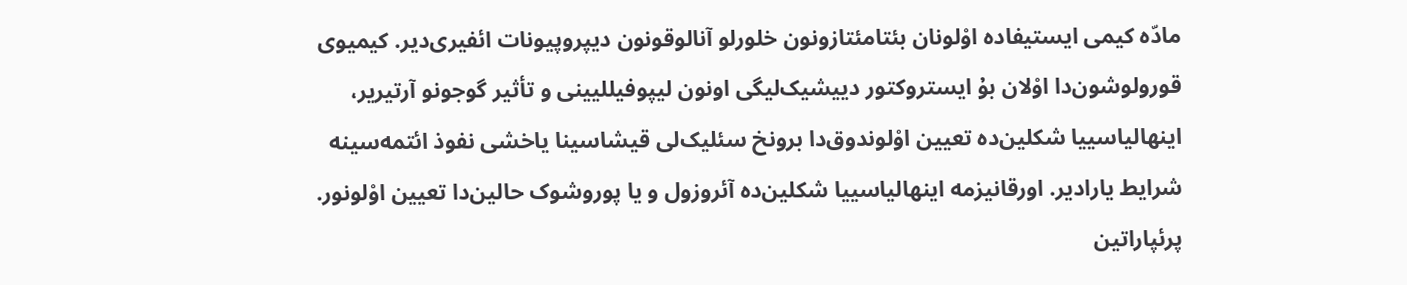مادّه کیمی ایستیفاده اوْلونان بئتامئتازونون خلورلو آنالوقونون دیپروپیونات ائفیری‌دیر. کیمیوی قورولوشون‌دا اوْلان بۇ ایستروکتور دییشیک‌لیگی اونون لیپوفیللیینی و تأثیر گوجونو آرتیریر، اینهالیاسییا شکلین‌ده تعیین اوْلوندوق‌دا برونخ سئلیک‌لی قیشاسینا یاخشی نفوذ ائتمه‌سینه شرایط یارادیر. اورقانیزمه اینهالیاسییا شکلین‌ده آئروزول و یا پوروشوک حالین‌دا تعیین اوْلونور. پرئپاراتین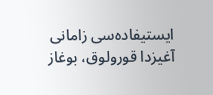ایستیفاده‌سی زامانی آغیزدا قورولوق، بوغاز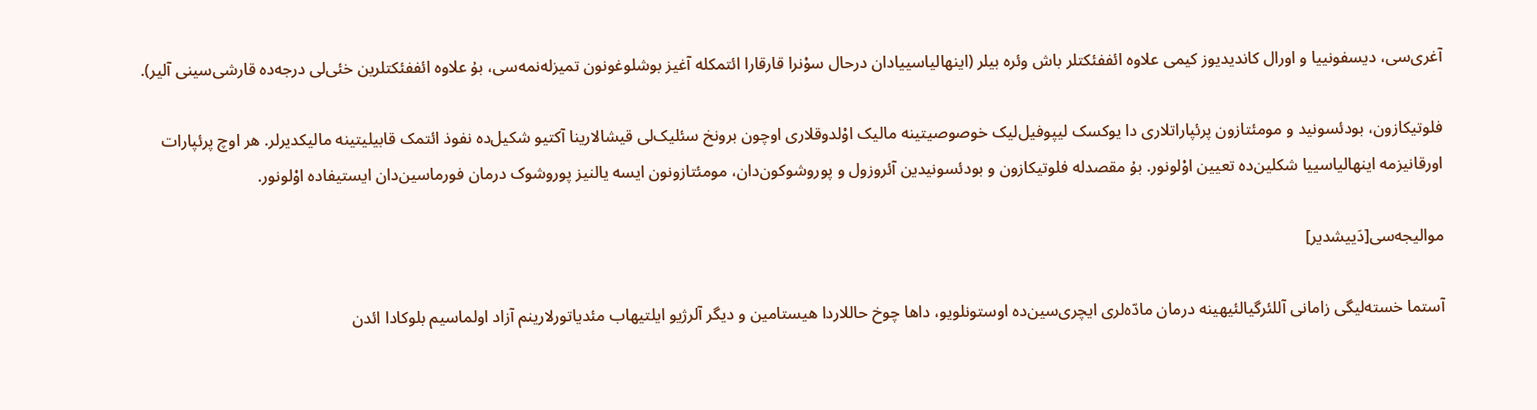آغری‌سی، دیسفونییا و اورال کاندیدیوز کیمی علاوه ائففئکتلر باش وئره بیلر (اینهالیاسییادان درحال سوْنرا قارقارا ائتمکله آغیز بوشلوغونون تمیزله‌نمه‌سی، بۇ علاوه ائففئکتلرین خئی‌لی درجه‌ده قارشی‌سینی آلیر).

فلوتیکازون، بودئسونید و مومئتازون پرئپاراتلاری دا یوکسک لیپوفیل‌لیک خوصوصیتینه مالیک اوْلدوقلاری اوچون برونخ سئلیک‌لی قیشالارینا آکتیو شکیل‌ده نفوذ ائتمک قابیلیتینه مالیکدیرلر. هر اوچ پرئپارات اورقانیزمه اینهالیاسییا شکلین‌ده تعیین اوْلونور. بۇ مقصدله فلوتیکازون و بودئسونیدین آئروزول و پوروشوکون‌دان، مومئتازونون ایسه یالنیز پوروشوک درمان فورماسین‌دان ایستیفاده اوْلونور.

موالیجه‌سی[دَییشدیر]

آستما خسته‌لیگی زامانی آللئرگیالئیهینه درمان مادّه‌لری ایچری‌سین‌ده اوستونلویو، داها چوخ حاللاردا هیستامین و دیگر آلرژیو ایلتیهاب مئدیاتورلارینم آزاد اولماسیم بلوکادا ائدن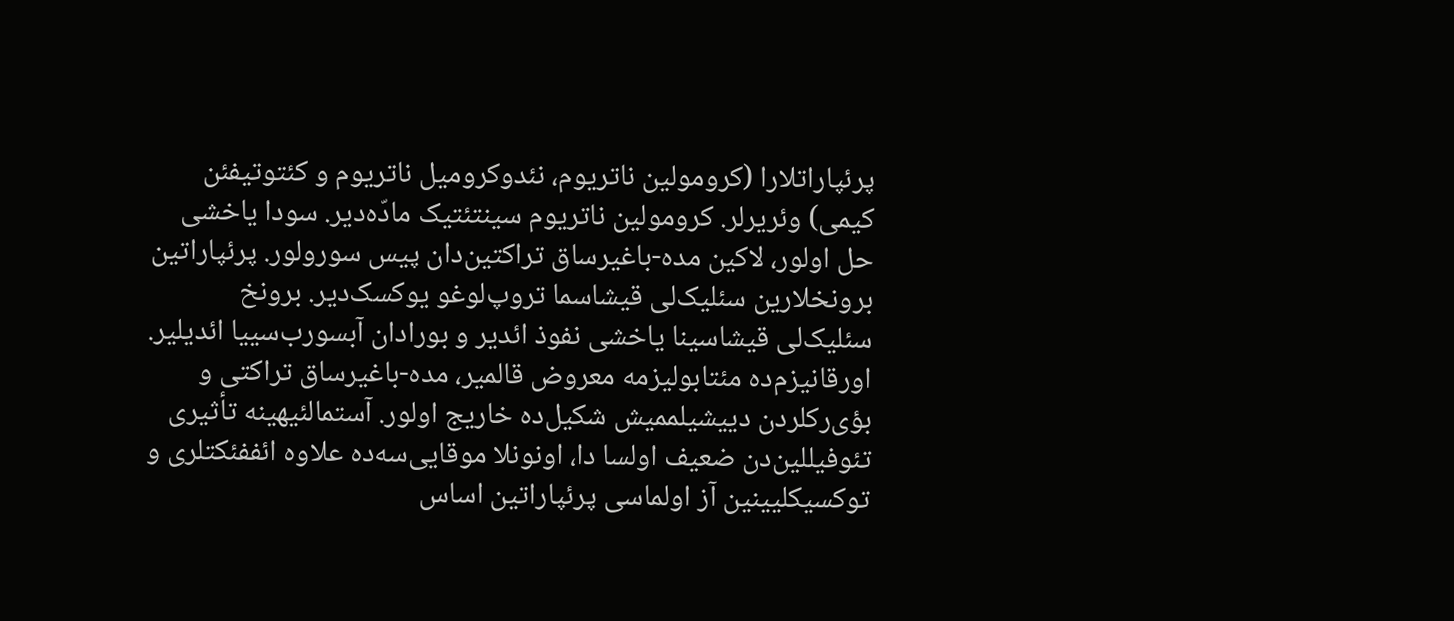پرئپاراتلارا (کرومولین ناتریوم، نئدوکرومیل ناتریوم و کئتوتیفئن کیمی) وئریرلر. کرومولین ناتریوم سینتئتیک مادّه‌دیر. سودا یاخشی حل اولور، لاکین مده-باغیرساق تراکتین‌دان پیس سورولور. پرئپاراتین برونخلارین سئلیک‌لی قیشاسما تروپ‌لوغو یوکسک‌دیر. برونخ سئلیک‌لی قیشاسینا یاخشی نفوذ ائدیر و بورادان آبسورب‌سییا ائدیلیر. اورقانیزم‌ده مئتابولیزمه معروض قالمیر، مده-باغیرساق تراکتی و بؤی‌رکلردن دییشیلممیش شکیل‌ده خاریج اولور. آستمالئیهینه تأثیری تئوفیللین‌دن ضعیف اولسا دا، اونونلا موقایی‌سه‌ده علاوه ائففئکتلری و توکسیکلیینین آز اولماسی پرئپاراتین اساس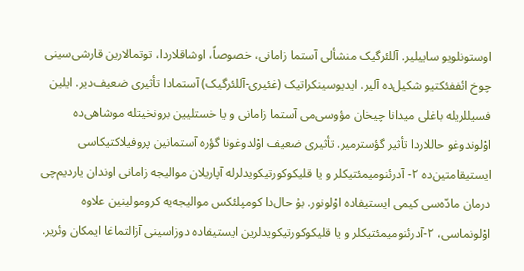اوستونلویو ساییلیر. آللئرگیک منشألی آستما زامانی، خصوصاً، اوشاقلاردا، توتمالارین قارشی‌سینی چوخ ائففئکتیو شکیل‌ده آلیر. ایدیوسینکراتیک (غئیری-آللئرگیک) آستمادا تأثیری ضعیف‌دیر. ایلین فسیللریله باغلی میدانا چیخان مؤوسی‌می آستما زامانی و یا خستلیین برونخیتله موشاهی‌ده اوْلوندوغو حاللاردا تأثیر گؤسترمیر. تأثیری ضعیف اوْلدوغونا گؤره آستمانین پروفیلاکتیکاسی ایستیقامتین‌ده ۲- آدرئنومیمئتیکلر و یا قلیکوکورتیکویدلرله آپاریلان موالیجه زامانی اوندان یاردیم‌چی درمان مادّه‌سی کیمی ایستیفاده اوْلونور. بۇ حال‌دا کومپلئکس موالیجه‌یه کرومولینین علاوه اوْلونماسی، ۲-آدرئنومیمئتیکلر و یا قلیکوکورتیکویدلرین ایستیفاده دوزاسینی آزالتماغا ایمکان وئریر.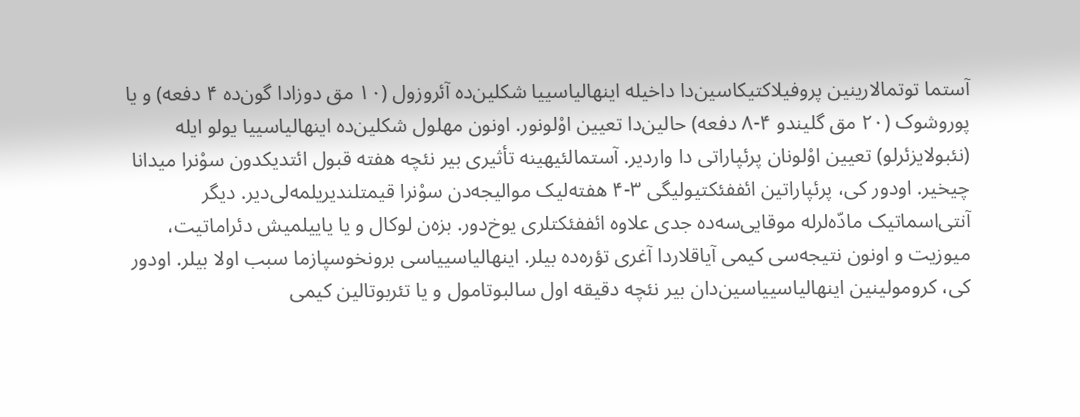آستما توتمالارینین پروفیلاکتیکاسین‌دا داخیله اینهالیاسییا شکلین‌ده آئروزول (۱۰ مق دوزادا گون‌ده ۴ دفعه) و یا پوروشوک (۲۰ مق گلیندو ۴-۸ دفعه) حالین‌دا تعیین اوْلونور. اونون مهلول شکلین‌ده اینهالیاسییا یولو ایله (نئبولایزئرلو) تعیین اوْلونان پرئپاراتی دا واردیر. آستمالئیهینه تأثیری بیر نئچه هفته قبول ائتدیکدون سوْنرا میدانا چیخیر. اودور کی، پرئپاراتین ائففئکتیولیگی ۳-۴ هفته‌لیک موالیجه‌دن سوْنرا قیمتلندیریلمه‌لی‌دیر. دیگر آنتی‌اسماتیک مادّه‌لرله موقایی‌سه‌ده جدی علاوه ائففئکتلری یوخ‌دور. بزه‌ن لوکال و یا یاییلمیش دئراماتیت، میوزیت و اونون نتیجه‌سی کیمی آیاقلاردا آغری تؤره‌ده بیلر. اینهالیاسییاسی برونخوسپازما سبب اولا بیلر. اودور کی، کرومولینین اینهالیاسییاسین‌دان بیر نئچه دقیقه اول سالبوتامول و یا تئربوتالین کیمی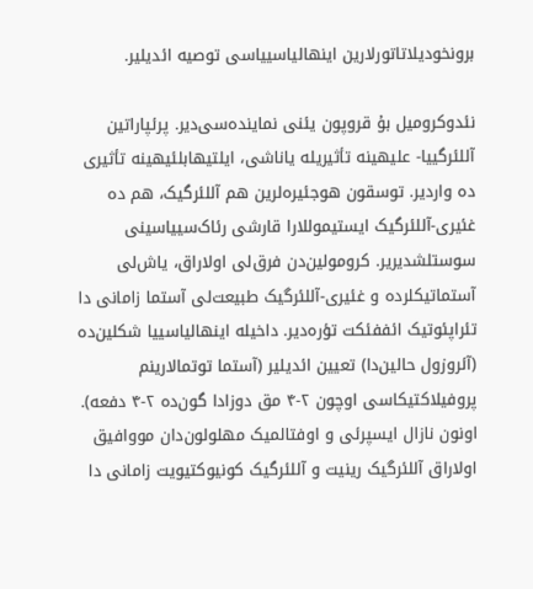برونخودیلاتاتورلارین اینهالیاسییاسی توصیه ائدیلیر.

نئدوکرومیل بۇ قروپون یئنی نماینده‌سی‌دیر. پرئپاراتین آللئرگییا- علیهینه تأثیریله یاناشی، ایلتیهابلئیهینه تأثیری ده واردیر. توسقون هوجئیره‌لرین هم آللئرگیک، هم ده غئیری-آللئرگیک ایستیموللارا قارشی رئاک‌سییاسینی سوستلشدیریر. کرومولین‌دن فرق‌لی اولاراق، یاش‌لی آستماتیکلرده و غئیری-آللئرگیک طبیعت‌لی آستما زامانی دا تئراپئوتیک ائففئکت تؤره‌دیر. داخیله اینهالیاسییا شکلین‌ده (آئروزول حالین‌دا) تعیین ائدیلیر (آستما توتمالارینم پروفیلاکتیکاسی اوچون ۲-۴ مق دوزادا گون‌ده ۲-۴ دفعه). اونون نازال ایسپرئی و اوفتالمیک مهلولون‌دان مووافیق اولاراق آللئرگیک رینیت و آللئرگیک کونیوکتیویت زامانی دا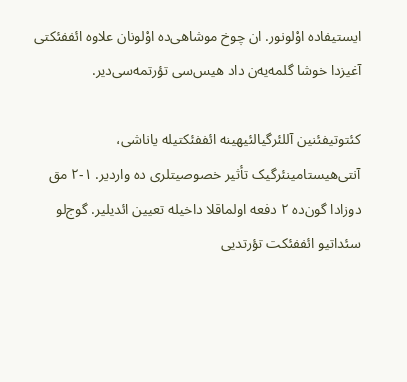ایستیفاده اوْلونور. ان چوخ موشاهی‌ده اوْلونان علاوه ائففئکتی آغیزدا خوشا گلمه‌یه‌ن داد هیس‌سی تؤرتمه‌سی‌دیر.

کئتوتیفئنین آللئرگیالئیهینه ائففئکتیله یاناشی، آنتی‌هیستامینئرگیک تأثیر خصوصیتلری ده واردیر. ۱-۲ مق دوزادا گون‌ده ۲ دفعه اولماقلا داخیله تعیین ائدیلیر. گوج‌لو سئداتیو ائففئکت تؤرتدیی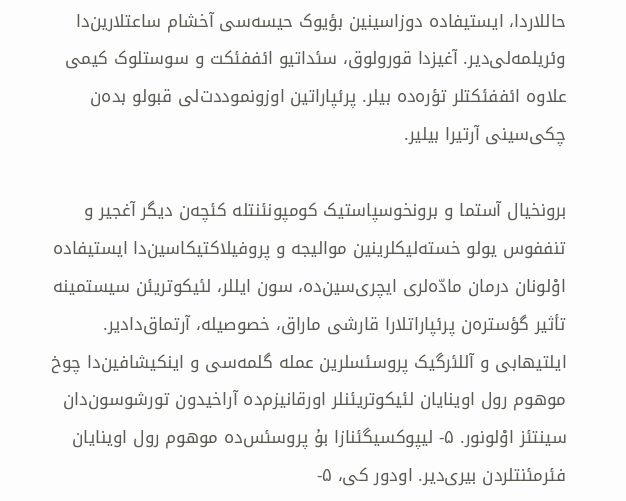حاللاردا، ایستیفاده دوزاسینین بؤیوک حیسه‌سی آخشام ساعتلارین‌دا وئریلمه‌لی‌دیر. آغیزدا قورولوق، سئداتیو ائففئکت و سوستلوک کیمی علاوه ائففئکتلر تؤره‌ده بیلر. پرئپاراتین اوزونموددت‌لی قبولو بده‌ن چکی‌سینی آرتیرا بیلیر.

برونخیال آستما و برونخوسپاستیک کومپونئنتله کئچه‌ن دیگر آغجیر و تنففوس یولو خسته‌لیکلرینین موالیجه و پروفیلاکتیکاسین‌دا ایستیفاده اوْلونان درمان مادّه‌لری ایچری‌سین‌ده، سون ایللر، لئیکوتریئن سیستمینه تأثیر گؤستره‌ن پرئپاراتلارا قارشی ماراق، خصوصیله، آرتماق‌دادیر. ایلتیهابی و آللئرگیک پروسئسلرین عمله گلمه‌سی و اینکیشافین‌دا چوخ موهوم رول اوینایان لئیکوتریئنلر اورقانیزم‌ده آراخیدون تورشوسون‌دان سینتئز اوْلونور. ۵- لیپوکسیگئنازا بۇ پروسئس‌ده موهوم رول اوینایان فئرمئنتلردن بیری‌دیر. اودور کی، ۵-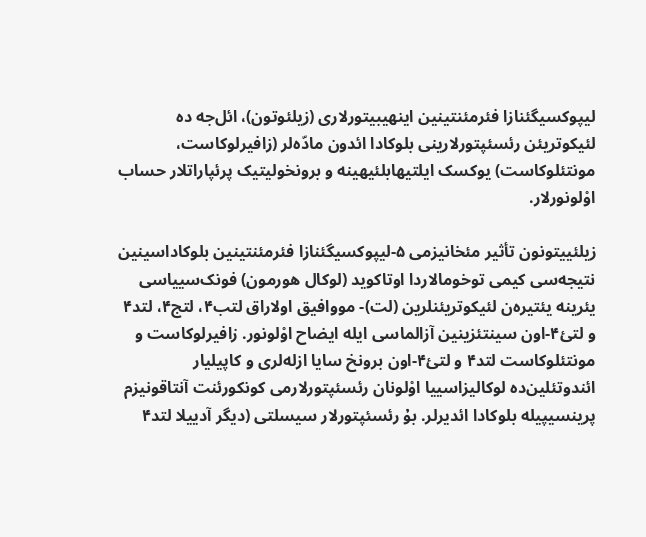لیپوکسیگئنازا فئرمئنتینین اینهیبیتورلاری (زیلئوتون)، ائل‌جه ده لئیکوتریئن رئسئپتورلارینی بلوکادا ائدون مادّه‌لر (زافیرلوکاست، مونتئلوکاست) یوکسک ایلتیهابلئیهینه و برونخولیتیک پرئپاراتلار حساب اوْلونورلار.

زیلئییتونون تأثیر مئخانیزمی ۵-لیپوکسیگئنازا فئرمئنتینین بلوکاداسینین نتیجه‌سی کیمی توخومالاردا اوتاکوید (لوکال هورمون) فونک‌سییاسی یئرینه یئتیره‌ن لئیکوتریئنلرین (لت)- مووافیق اولاراق لتب۴، لتج۴، لتد۴ و لتئ۴-اون سینتئزینین آزالماسی ایله ایضاح اوْلونور. زافیرلوکاست و مونتئلوکاست لتد۴ و لتئ۴-اون برونخ سایا ازله‌لری و کاپیلیار ائندوتئلین‌ده لوکالیزاسییا اوْلونان رئسئپتورلارمی کونکورئنت آنتاقونیزم پرینسیپیله بلوکادا ائدیرلر. بۇ رئسئپتورلار سیسلتی (دیگر آدییلا لتد۴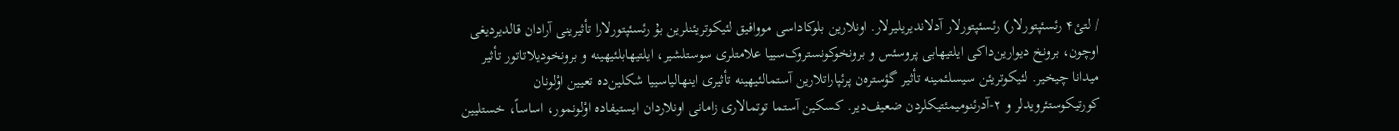/ لتئ۴ رئسئپتورلار) رئسئپتورلار آدلاندیریلیرلار. اونلارین بلوکاداسی مووافیق لئیکوتریئنلرین بۇ رئسئپتورلارا تأثیرینی آرادان قالدیردیغی اوچون، برونخ دیوارین‌داکی ایلتیهابی پروسئس و برونخوکونستروک‌سییا علامتلری سوستلشیر، ایلتیهابلئیهینه و برونخودیلاتاتور تأثیر میدانا چیخیر. لئیکوتریئن سیسلئمینه تأثیر گؤستره‌ن پرئپاراتلارین آستمالئیهینه تأثیری اینهالیاسییا شکلین‌ده تعیین اوْلونان کورتیکوستئرویدلر و ۲-آدرئنومیمئتیکلردن ضعیف‌دیر. کسکین آستما توتمالاری زامانی اونلاردان ایستیفاده اوْلونمور، اساساً، خستلیین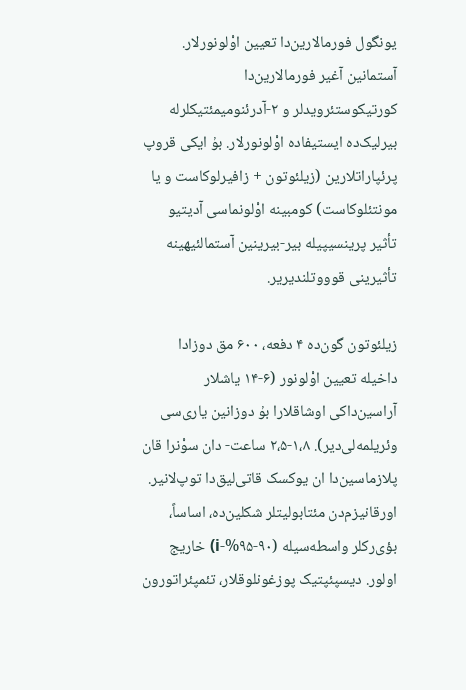یونگول فورمالارین‌دا تعیین اوْلونورلار. آستمانین آغیر فورمالارین‌دا کورتیکوستئرویدلر و ۲-آدرئنومیمئتیکلرله بیرلیک‌ده ایستیفاده اوْلونورلار. بۇ ایکی قروپ پرئپاراتلارین (زیلئوتون + زافیرلوکاست و یا مونتئلوکاست) کومبینه اوْلونماسی آدیتیو تأثیر پرینسیپیله بیر-بیرینین آستمالئیهینه تأثیرینی قوووتلندیریر.

زیلئوتون گون‌ده ۴ دفعه، ۶۰۰ مق دوزادا داخیله تعیین اوْلونور (۶-۱۴ یاشلار آراسین‌داکی اوشاقلارا بۇ دوزانین یاری‌سی وئریلمه‌لی‌دیر). ۱،۸-۲،۵ ساعت- دان سوْنرا قان پلازماسین‌دا ان یوکسک قاتی‌لیق‌دا توپ‌لانیر. اورقانیزم‌دن مئتابولیتلر شکلین‌ده، اساساً، بؤی‌رکلر واسطه‌سیله (۹۰-۹۵%-i) خاریج اولور. دیسپئپتیک پوزغونلوقلار، تئمپئراتورون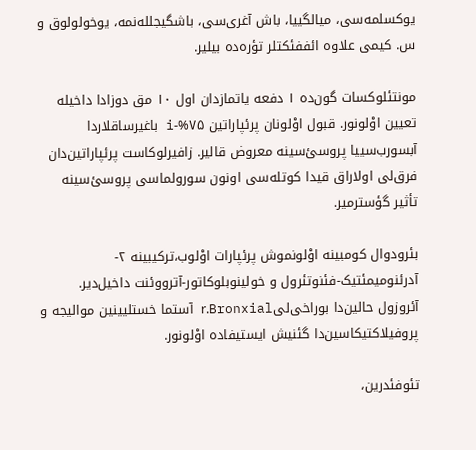یوکسلمه‌سی، میالگییا، باش آغری‌سی، باشگیجلله‌نمه، یوخولولوق و س. کیمی علاوه ائففئکتلر تؤره‌ده بیلیر.

مونتئلوکسات گون‌ده ۱ دفعه یاتمازدان اول ۱۰ مق دوزادا داخیله تعیین اوْلونور. قبول اوْلونان پرئپاراتین ۷۵%-i باغیرساقلاردا آبسورب‌سییا پروسئ‌سینه معروض قالیر. زافیرلوکاست پرئپاراتین‌دان فرق‌لی اولاراق قیدا کوتله‌سی اونون سورولماسی پروسئ‌سینه تأثیر گؤسترمیر.

بئرودوال کومبینه اوْلونموش پرئپارات اوْلوب،ترکیبینه ۲-آدرئنومیمئتیک-فئنوتئرول و خولینوبلوکاتور-آترووئنت داخیل‌دیر. آئروزول حالین‌دا بوراخی‌لیr.Bronxial آستما خستلیینین موالیجه و پروفیلاکتیکاسین‌دا گئنیش ایستیفاده اوْلونور.

تئوفئدرین،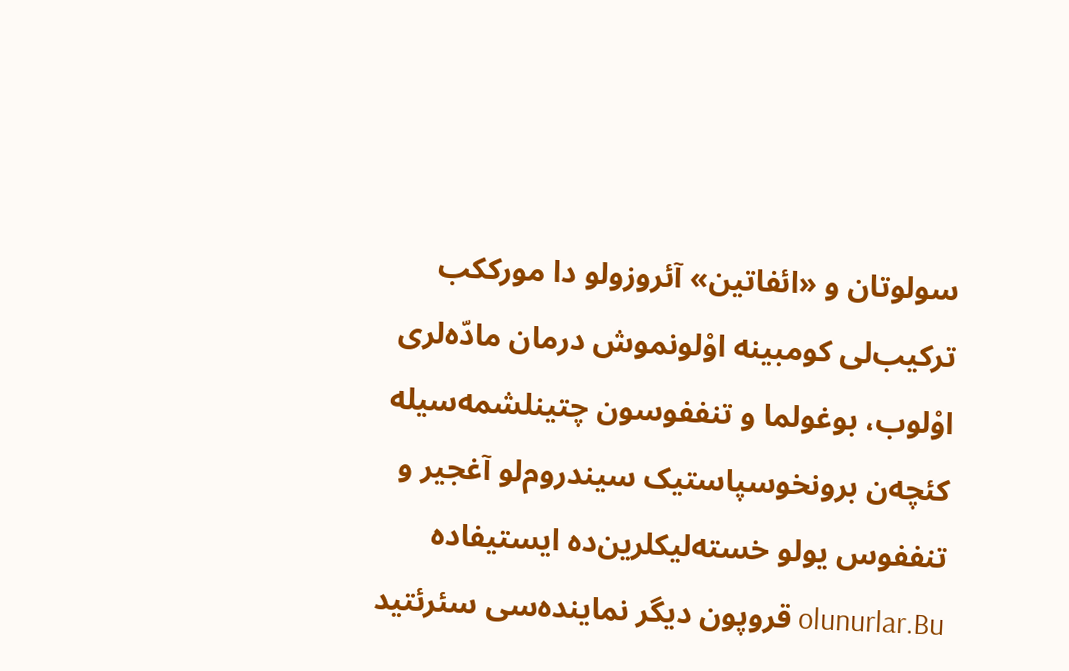سولوتان و «ائفاتین» آئروزولو دا مورککب ترکیب‌لی کومبینه اوْلونموش درمان مادّه‌لری اوْلوب، بوغولما و تنففوسون چتینلشمه‌سیله کئچه‌ن برونخوسپاستیک سیندروم‌لو آغجیر و تنففوس یولو خسته‌لیکلرین‌ده ایستیفاده olunurlar.Bu قروپون دیگر نماینده‌سی سئرئتید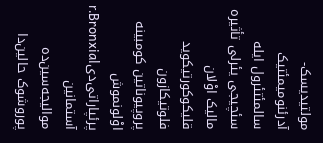مولتیدیسک-آدرئنومیمئتیک سالمئتئرول ایله سئچیجی یئرلی تأثیره مالیک اوْلان قلیکوکورتیکوید فلوتیکازون پروپیوناتین کومبینه اوْلونموش پرئپاراتی‌دیr.Bronxial آستمانین موالیجه‌سین‌ده پوروشوک حالین‌دا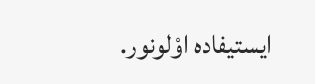ایستیفاده اوْلونور.